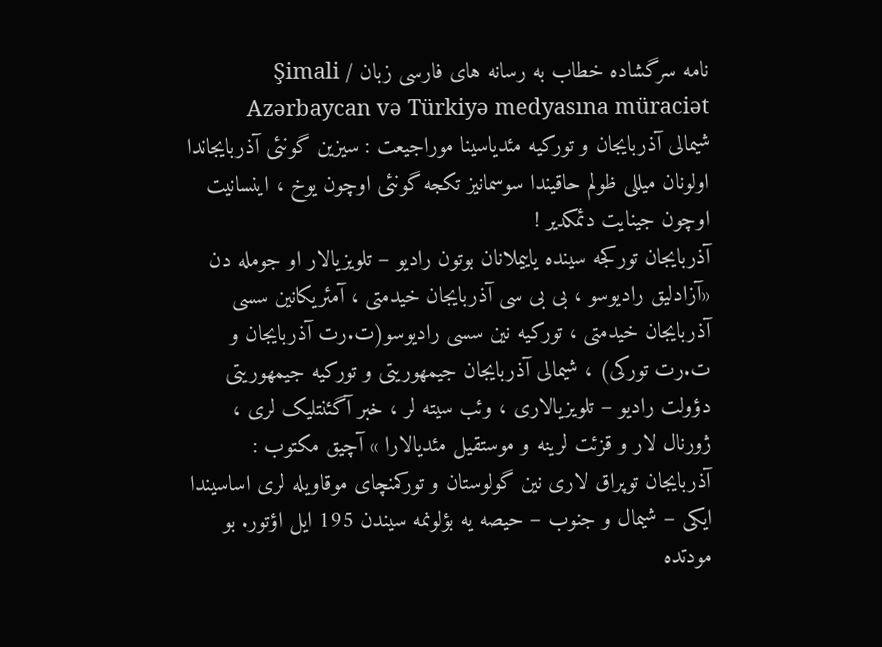نامه سرگشاده خطاب به رسانه های فارسی زبان / Şimali Azərbaycan və Türkiyə medyasına müraciət
شیمالی آذربایجان و تورکیه مئدیاسینا موراجیعت : سیزین گونئی آذربایجاندا اولونان میللی ظولم حاقیندا سوسمانیز تکجه گونئی اوچون یوخ ، اینسانیت اوچون جینایت دئمکدیر !
آذربایجان تورکجه سینده یاییملانان بوتون رادیو – تلویزیالار او جومله دن «آزادلیق رادیوسو ، بی بی سی آذربایجان خیدمتی ، آمئریکانین سسی آذربایجان خیدمتی ، تورکیه نین سسی رادیوسو(ت.رت آذربایجان و ت.رت تورکی) ، شیمالی آذربایجان جیمهوریتی و تورکیه جیمهوریتی دؤولت رادیو – تلویزیالاری ، وئب سیته لر ، خبر آگئنتلیک لری ، ژورنال لار و قزئت لرینه و موستقیل مئدیالارا » آچیق مکتوب :
آذربایجان توپراق لاری نین گولوستان و تورکمنچای موقاویله لری اساسیندا ایکی – شیمال و جنوب – حیصه یه بؤلونمه سیندن 195 ایل اؤتور. بو مودتده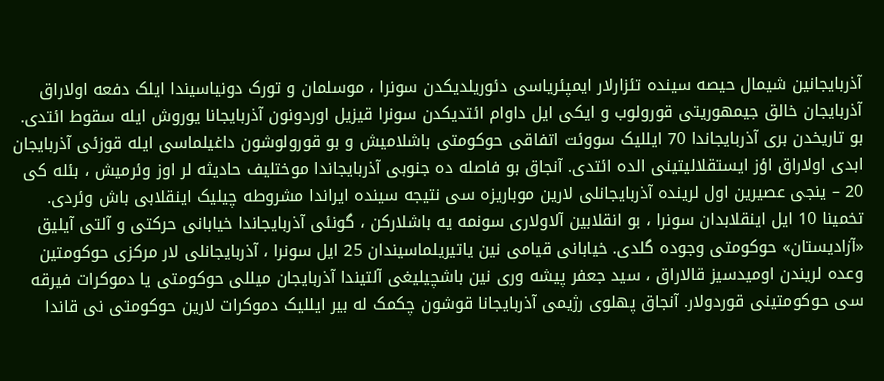آذربایجانین شیمال حیصه سینده تئزارلار ایمپئریاسی دئوریلدیکدن سونرا ، موسلمان و تورک دونیاسیندا ایلک دفعه اولاراق آذربایجان خالق جیمهوریتی قورولوب و ایکی ایل داوام ائتدیکدن سونرا قیزیل اوردونون آذربایجانا یوروش ایله سقوط ائتدی. بو تاریخدن بری آذربایجاندا 70 ایللیک سووئت اتفاقی حوکومتی باشلامیش و بو قورولوشون داغیلماسی ایله قوزئی آذربایجان ابدی اولاراق اؤز ایستقلالیتینی الده ائتدی. آنجاق بو فاصله ده جنوبی آذربایجاندا موختلیف حادیثه لر اوز وئرمیش ، بئله کی 20 – ینجی عصیرین اول لرینده آذربایجانلی لارین موباریزه سی نتیجه سینده ایراندا مشروطه چیلیک اینقلابی باش وئردی. تخمینا 10 ایل اینقلابدان سونرا ، بو انقلابین آلاولاری سونمه یه باشلارکن ، گونئی آذربایجاندا خیابانی حرکتی و آلتی آیلیق «آزادیستان» حوکومتی وجوده گلدی. خیابانی قیامی نین یاتیریلماسیندان 25 ایل سونرا ، آذربایجانلی لار مرکزی حوکومتین وعده لریندن اومیدسیز قالاراق ، سید جعفر پیشه وری نین باشچیلیغی آلتیندا آذربایجان میللی حوکومتی یا دموکرات فیرقه سی حوکومتینی قوردولار. آنجاق پهلوی رژیمی آذربایجانا قوشون چکمک له بیر ایللیک دموکرات لارین حوکومتی نی قاندا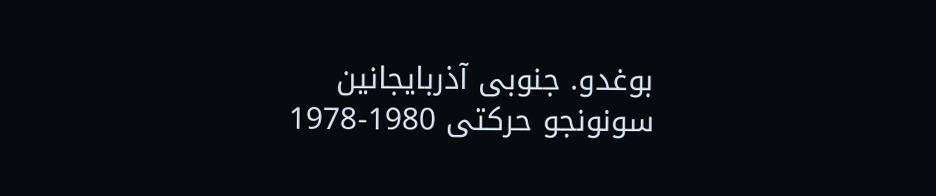بوغدو. جنوبی آذربایجانین سونونجو حرکتی 1980-1978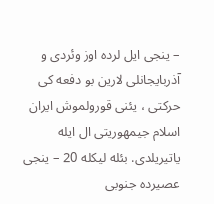– ینجی ایل لرده اوز وئردی و آذربایجانلی لارین بو دفعه کی حرکتی ، یئنی قورولموش ایران اسلام جیمهوریتی ال ایله یاتیریلدی. بئله لیکله 20 – ینجی عصیرده جنوبی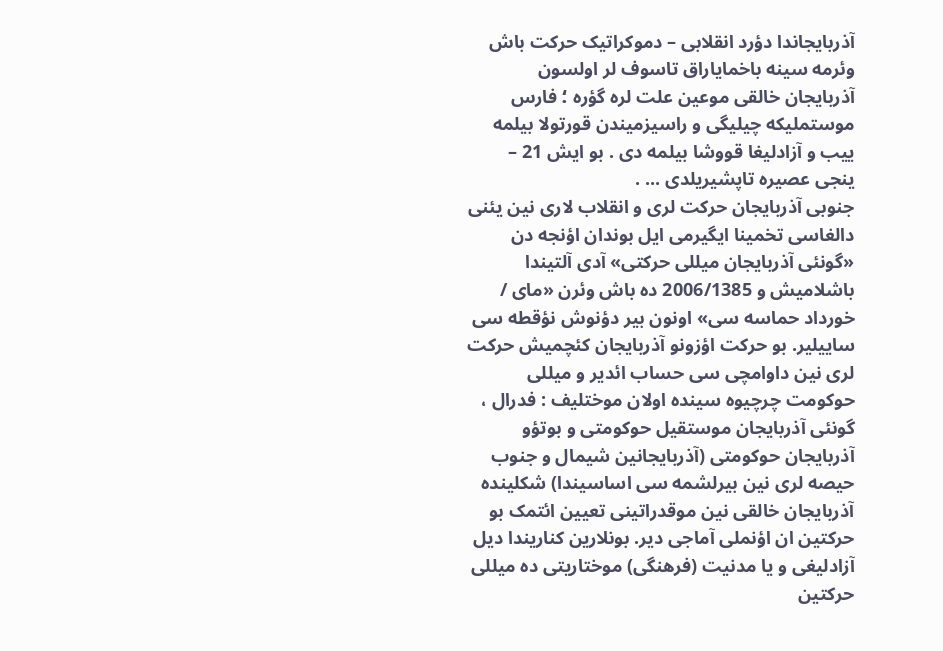آذربایجاندا دؤرد انقلابی – دموکراتیک حرکت باش وئرمه سینه باخمایاراق تاسوف لر اولسون آذربایجان خالقی موعین علت لره گؤره ؛ فارس موستملیکه چیلیگی و راسیزمیندن قورتولا بیلمه ییب و آزادلیغا قووشا بیلمه دی . بو ایش 21 – ینجی عصیره تاپشیریلدی ... .
جنوبی آذربایجان حرکت لری و انقلاب لاری نین یئنی دالغاسی تخمینا ایگیرمی ایل بوندان اؤنجه دن «گونئی آذربایجان میللی حرکتی» آدی آلتیندا باشلامیش و 2006/1385 ده باش وئرن «مای / خورداد حماسه سی» اونون بیر دؤنوش نؤقطه سی ساییلیر. بو حرکت اؤزونو آذربایجان کئچمیش حرکت لری نین داوامچی سی حساب ائدیر و میللی حوکومت چرچیوه سینده اولان موختلیف : فدرال ، گونئی آذربایجان موستقیل حوکومتی و بوتؤو آذربایجان حوکومتی (آذربایجانین شیمال و جنوب حیصه لری نین بیرلشمه سی اساسیندا) شکلینده آذربایجان خالقی نین موقدراتینی تعیین ائتمک بو حرکتین ان اؤنملی آماجی دیر. بونلارین کناریندا دیل آزادلیغی و یا مدنیت (فرهنگی) موختاریتی ده میللی حرکتین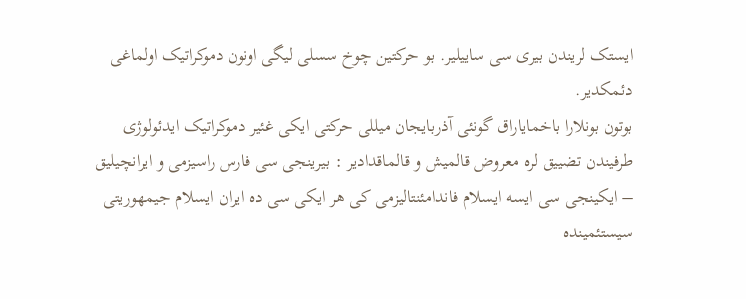ایستک لریندن بیری سی ساییلیر. بو حرکتین چوخ سسلی لیگی اونون دموکراتیک اولماغی دئمکدیر.
بوتون بونلارا باخمایاراق گونئی آذربایجان میللی حرکتی ایکی غئیر دموکراتیک ایدئولوژی طرفیندن تضییق لره معروض قالمیش و قالماقدادیر : بیرینجی سی فارس راسیزمی و ایرانچیلیق – ایکینجی سی ایسه ایسلام فاندامئنتالیزمی کی هر ایکی سی ده ایران ایسلام جیمهوریتی سیستئمینده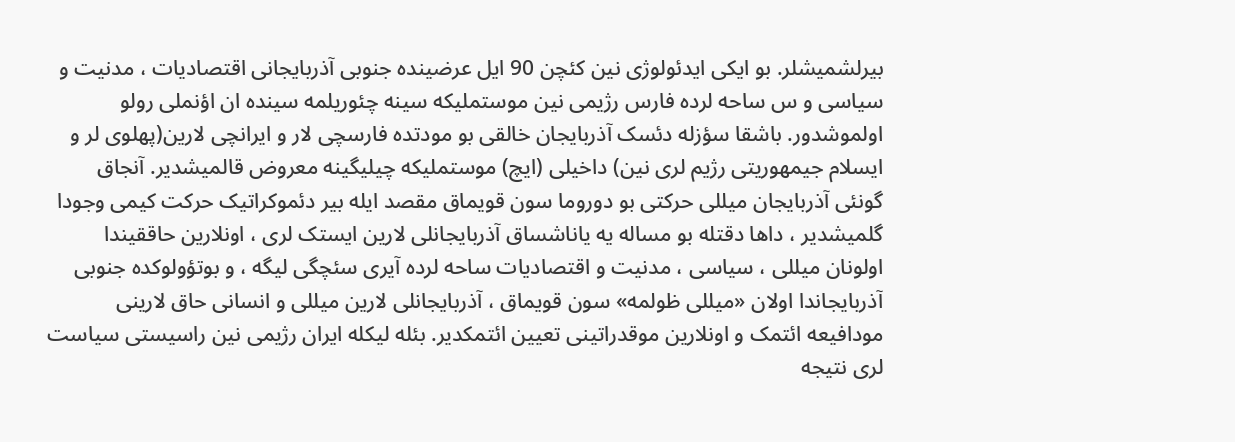بیرلشمیشلر. بو ایکی ایدئولوژی نین کئچن 90 ایل عرضینده جنوبی آذربایجانی اقتصادیات ، مدنیت و سیاسی و س ساحه لرده فارس رژیمی نین موستملیکه سینه چئوریلمه سینده ان اؤنملی رولو اولموشدور. باشقا سؤزله دئسک آذربایجان خالقی بو مودتده فارسچی لار و ایرانچی لارین(پهلوی لر و ایسلام جیمهوریتی رژیم لری نین) داخیلی (ایچ) موستملیکه چیلیگینه معروض قالمیشدیر. آنجاق گونئی آذربایجان میللی حرکتی بو دوروما سون قویماق مقصد ایله بیر دئموکراتیک حرکت کیمی وجودا گلمیشدیر ، داها دقتله بو مساله یه یاناشساق آذربایجانلی لارین ایستک لری ، اونلارین حاققیندا اولونان میللی ، سیاسی ، مدنیت و اقتصادیات ساحه لرده آیری سئچگی لیگه ، و بوتؤولوکده جنوبی آذربایجاندا اولان «میللی ظولمه» سون قویماق ، آذربایجانلی لارین میللی و انسانی حاق لارینی مودافیعه ائتمک و اونلارین موقدراتینی تعیین ائتمکدیر. بئله لیکله ایران رژیمی نین راسیستی سیاست لری نتیجه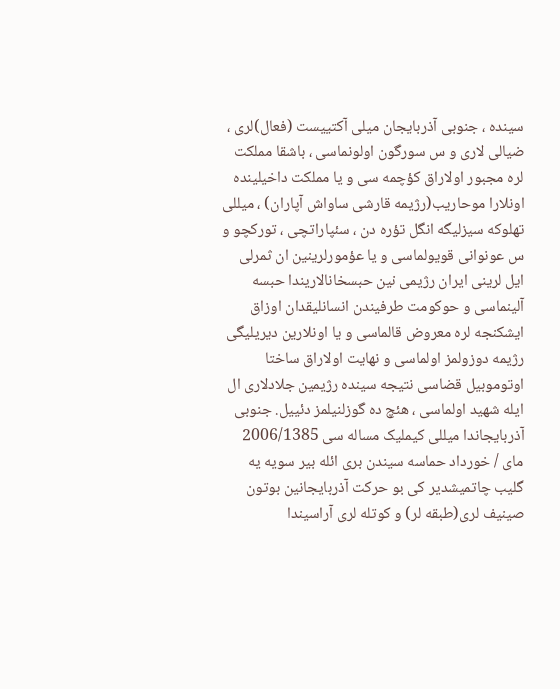سینده ، جنوبی آذربایجان میلی آکتییست (فعال)لری ، ضیالی لاری و س سورگون اولونماسی ، باشقا مملکت لره مجبور اولاراق کؤچمه سی و یا مملکت داخیلینده اونلارا موحاریب(رژیمه قارشی ساواش آپاران) ، میللی تهلوکه سیزلیگه انگل تؤره دن ، سئپاراتچی ، تورکچو و س عونوانی قویولماسی و یا عؤمورلرینین ان ثمرلی ایل لرینی ایران رژیمی نین حبسخانالاریندا حبسه آلینماسی و حوکومت طرفیندن انسانلیقدان اوزاق ایشکنجه لره معروض قالماسی و یا اونلارین دیریلیگی رژیمه دوزولمز اولماسی و نهایت اولاراق ساختا اوتوموبیل قضاسی نتیجه سینده رژیمین جلادلاری ال ایله شهید اولماسی ، هئچ ده گوزلنیلمز دئییل. جنوبی آذربایجاندا میللی کیملیک مساله سی 2006/1385 مای / خورداد حماسه سیندن بری ائله بیر سویه یه گلیب چاتمیشدیر کی بو حرکت آذربایجانین بوتون صینیف لری(طبقه لر) و کوتله لری آراسیندا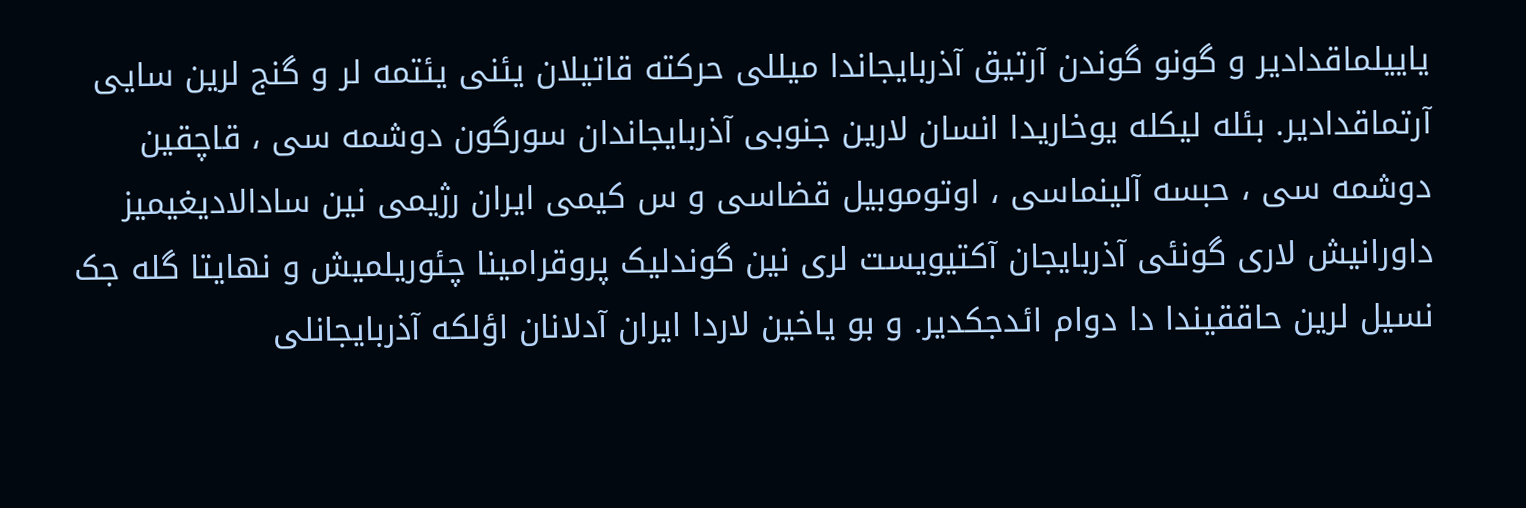یاییلماقدادیر و گونو گوندن آرتیق آذربایجاندا میللی حرکته قاتیلان یئنی یئتمه لر و گنج لرین سایی آرتماقدادیر. بئله لیکله یوخاریدا انسان لارین جنوبی آذربایجاندان سورگون دوشمه سی ، قاچقین دوشمه سی ، حبسه آلینماسی ، اوتوموبیل قضاسی و س کیمی ایران رژیمی نین سادالادیغیمیز داورانیش لاری گونئی آذربایجان آکتیویست لری نین گوندلیک پروقرامینا چئوریلمیش و نهایتا گله جک نسیل لرین حاققیندا دا دوام ائدجکدیر. و بو یاخین لاردا ایران آدلانان اؤلکه آذربایجانلی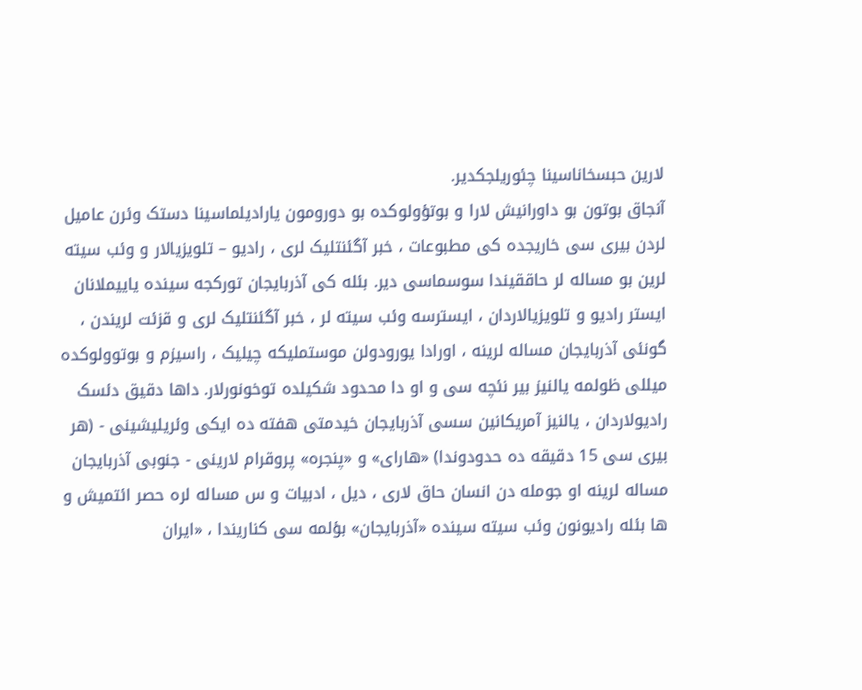لارین حبسخاناسینا چئوریلجکدیر.
آنجاق بوتون بو داورانیش لارا و بوتؤولوکده بو دورومون یارادیلماسینا دستک وئرن عامیل لردن بیری سی خاریجده کی مطبوعات ، خبر آگئنتلیک لری ، رادیو – تلویزیالار و وئب سیته لرین بو مساله لر حاققیندا سوسماسی دیر. بئله کی آذربایجان تورکجه سینده یاییملانان ایستر رادیو و تلویزیالاردان ، ایسترسه وئب سیته لر ، خبر آگئنتلیک لری و قزئت لریندن ، گونئی آذربایجان مساله لرینه ، اورادا یورودولن موستملیکه چیلیک ، راسیزم و بوتوولوکده میللی ظولمه یالنیز بیر نئچه سی و او دا محدود شکیلده توخونورلار. داها دقیق دئسک رادیولاردان ، یالنیز آمریکانین سسی آذربایجان خیدمتی هفته ده ایکی وئریلیشینی - (هر بیری سی 15 دقیقه ده حدودوندا) «هارای» و «پنجره» پروقرام لارینی - جنوبی آذربایجان مساله لرینه او جومله دن انسان حاق لاری ، دیل ، ادبیات و س مساله لره حصر ائتمیش و ها بئله رادیونون وئب سیته سینده «آذربایجان» بؤلمه سی کناریندا ، «ایران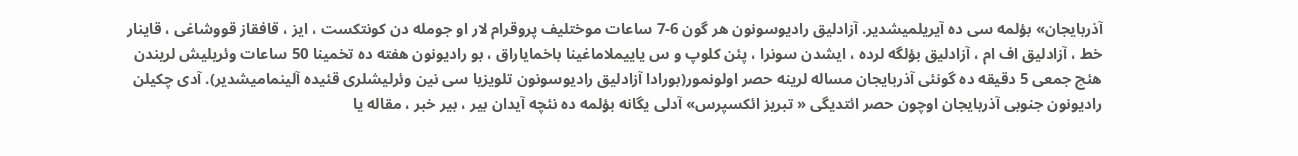آذربایجان» بؤلمه سی ده آیریلمیشدیر. آزادلیق رادیوسونون هر گون 6-7 ساعات موختلیف پروقرام لار او جومله دن کونتکست ، ایز ، قافقاز قووشاغی ، قاینار خط ، آزادلیق اف ام ، آزادلیق بؤلگه لرده ، ایشدن سونرا ، پئن کلوپ و س یاییملاماغینا باخمایاراق ، بو رادیونون هفته ده تخمینا 50 ساعات وئریلیش لریندن هئچ جمعی 5 دقیقه ده گونئی آذربایجان مساله لرینه حصر اولونمور(بورادا آزادلیق رادیوسونون تلویزیا سی نین وئرلیشلری قئیده آلینمامیشدیر). آدی چکیلن رادیونون جنوبی آذربایجان اوچون حصر ائتدیگی « تبریز ائکسپرس» آدلی یگانه بؤلمه ده نئچه آیدان بیر ، بیر خبر ، مقاله یا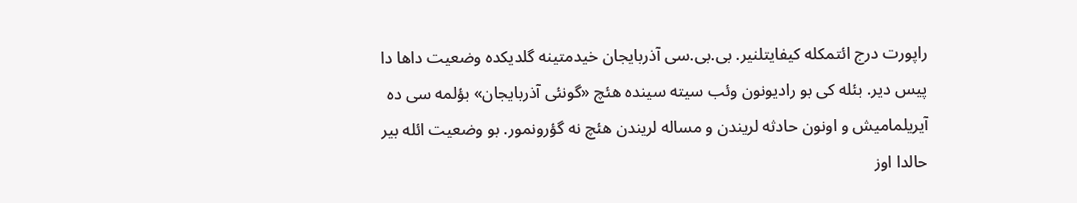راپورت درج ائتمکله کیفایتلنیر. بی.بی.سی آذربایجان خیدمتینه گلدیکده وضعیت داها دا پیس دیر. بئله کی بو رادیونون وئب سیته سینده هئچ «گونئی آذربایجان» بؤلمه سی ده آیریلمامیش و اونون حادثه لریندن و مساله لریندن هئچ نه گؤرونمور. بو وضعیت ائله بیر حالدا اوز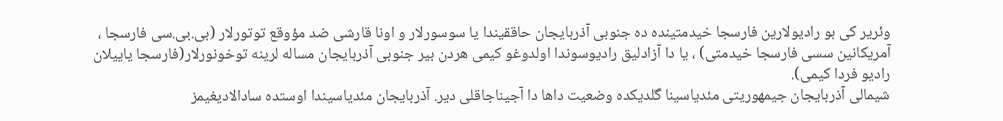وئریر کی بو رادیولارین فارسجا خیدمتینده ده جنوبی آذربایجان حاققیندا یا سوسورلار و اونا قارشی ضد مؤوقع توتورلار (بی.بی.سی فارسجا ، آمریکانین سسی فارسجا خیدمتی) ، یا دا آزادلیق رادیوسوندا اولدوغو کیمی هردن بیر جنوبی آذربایجان مساله لرینه توخونورلار(فارسجا یاییلان رادیو فردا کیمی).
شیمالی آذربایجان جیمهوریتی مئدیاسینا گلدیکده وضعیت داها دا آجیناجاقلی دیر. آذربایجان مئدیاسیندا اوستده سادالادیغیمز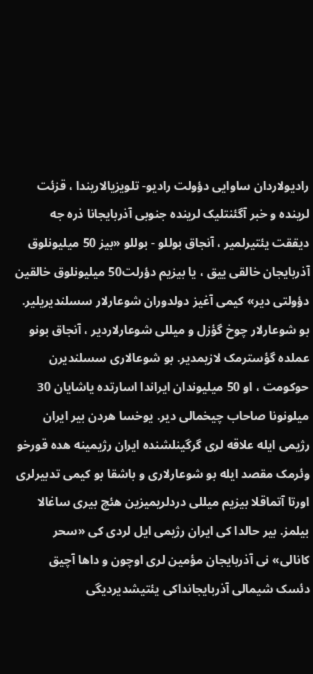رادیولاردان ساوایی دؤولت رادیو- تلویزیالاریندا ، قزئت لرینده و خبر آگئنتلیک لرینده جنوبی آذربایجانا ذره جه دیققت یئتیرلمیر ، آنجاق بوللو - بوللو «بیز 50 میلیونلوق آذربایجان خالقی ییق ، یا بیزیم دؤرلت50 میلیونلوق خالقین دؤولتی دیر» کیمی آغیز دولدوران شوعارلار سسلندیریلیر. بو شوعارلار چوخ گؤزل و میللی شوعارلاردیر ، آنجاق بونو عملده گؤسترمک لازیمدیر. بو شوعالاری سسلندیرن حوکومت ، او 50 میلیوندان ایراندا اسارتده یاشایان 30 میلونونا صاحاب چیخمالی دیر. یوخسا هردن بیر ایران رژیمی ایله علاقه لری گرگینلشنده ایران رژیمینه هده قورخو وئرمک مقصد ایله بو شوعارلاری و باشقا بو کیمی تدبیرلری اورتا آتماقلا بیزیم میللی دردلریمیزین هئچ بیری ساغالا بیلمز. بیر حالدا کی ایران رژیمی ایل لردی کی «سحر کانالی» نی آذربایجان مؤمین لری اوچون و داها آچیق دئسک شیمالی آذربایجانداکی یئتیشدیردیگی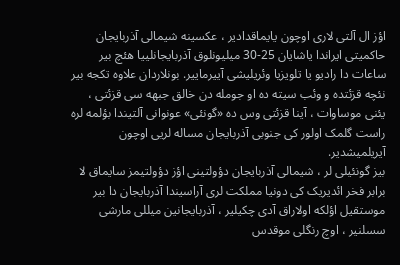اؤز ال آلتی لاری اوچون یایماقدادیر ، عکسینه شیمالی آذربایجان حاکمیتی ایراندا یاشایان 25-30 میلیونلوق آذربایجانلییا هئچ بیر ساعات دا رادیو یا تلویزیا وئریلیشی آییرماییر. بونلاردان علاوه تکجه بیر نئچه قزئتده و وئب سیته ده او جومله دن خالق جبهه سی قزئتی ، یئنی موساوات ، آینا قزئتی وس ده «گونئی» عونوانی آلتیندا بؤلمه لره راست گلمک اولور کی جنوبی آذربایجان مساله لریی اوچون آیریلمیشدیر.
بیز گونئیلی لر ، شیمالی آذربایجان دؤولتینی اؤز دؤولتیمز سایماق لا برابر فخر ائدیریک کی دونیا مملکت لری آراسیندا آذربایجان دا بیر موستقیل اؤلکه اولاراق آدی چکیلیر ، آذربایجانین میللی مارشی سسلنیر ، اوچ رنگلی موقدس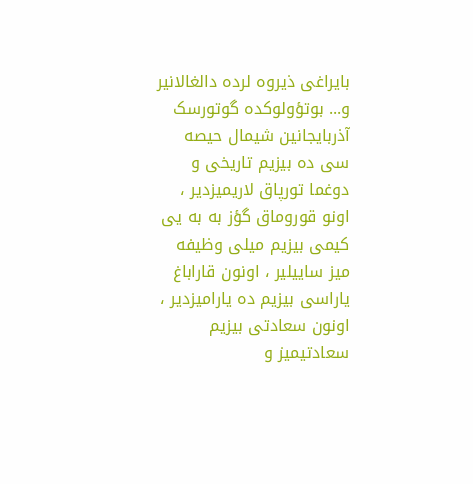بایراغی ذیروه لرده دالغالانیر و... بوتؤولوکده گوتورسک آذربایجانین شیمال حیصه سی ده بیزیم تاریخی و دوغما تورپاق لاریمیزدیر ، اونو قوروماق گؤز به به یی کیمی بیزیم میلی وظیفه میز ساییلیر ، اونون قاراباغ یاراسی بیزیم ده یارامیزدیر ، اونون سعادتی بیزیم سعادتیمیز و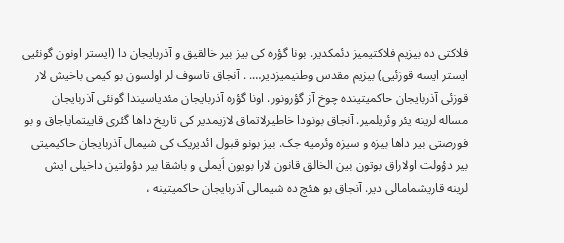فلاکتی ده بیزیم فلاکتیمیز دئمکدیر. بونا گؤره کی بیز بیر خالقیق و آذربایجان دا (ایستر اونون گونئیی ایستر ایسه قوزئیی) بیزیم مقدس وطنیمیزدیر…. . آنجاق تاسوف لر اولسون بو کیمی باخیش لار قوزئی آذربایجان حاکمیتینده چوخ آز گؤرونور. اونا گؤره آذربایجان مئدیاسیندا گونئی آذربایجان مساله لرینه یئر وئریلمیر. آنجاق بونودا خاطیرلاتماق لازیمدیر کی تاریخ داها گئری قاییتمایاجاق و بو فورصتی بیر داها بیزه و سیزه وئرمیه جک. بیز بونو قبول ائدیریک کی شیمال آذربایجان حاکیمیتی بیر دؤولت اولاراق بوتون بین الخالق قانون لارا بویون اَیملی و باشقا بیر دؤولتین داخیلی ایش لرینه قاریشمامالی دیر. آنجاق بو هئچ ده شیمالی آذربایجان حاکمیتینه ،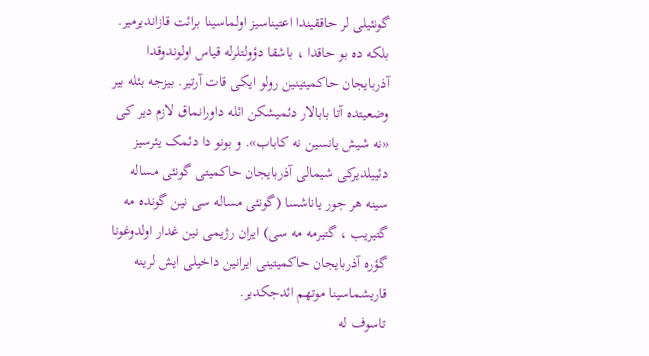گونئیلی لر حاققیندا اعتیناسیز اولماسینا برائت قازاندیرمیر. بلکه ده بو حاقدا ، باشقا دؤولتلرله قیاس اولوندوقدا آذربایجان حاکمیتینین رولو ایکی قات آرتیر. بیزجه بئله بیر وضعیتده آتا بابالار دئمیشکن ائله داورانماق لازم دیر کی «نه شیش یانسین نه کاباب». و بونو دا دئمک یئرسیز دئییلدیرکی شیمالی آذربایجان حاکمیتی گونئی مساله سینه هر جور یاناشسا (گونئی مساله سی نین گونده مه گتیریب ، گتیرمه مه سی) ایران رژیمی نین غدار اولدوغونا گؤره آذربایجان حاکمیتینی ایرانین داخیلی ایش لرینه قاریشماسینا موتهم ائدجکدیر.
تاسوف له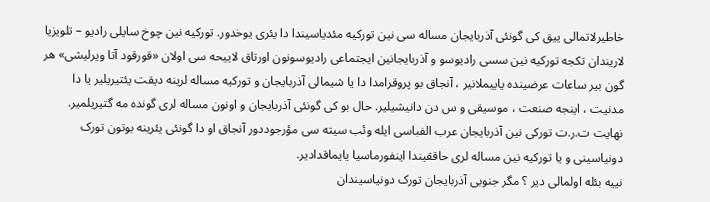خاطیرلاتمالی ییق کی گونئی آذربایجان مساله سی نین تورکیه مئدیاسیندا دا یئری یوخدور. تورکیه نین چوخ سایلی رادیو – تلویزیا لاریندان تکجه تورکیه نین سسی رادیوسو و آذربایجانین ایجتماعی رادیوسونون اورتاق لاییحه سی اولان «قورقود آتا ویرلیشی» هر گون بیر ساعات عرضینده یاییملانیر ، آنجاق بو پروقرامدا دا یا شیمالی آذربایجان و تورکیه مساله لرینه دیقت یئتیریلیر یا دا مدنیت ، اینجه صنعت ، موسیقی و س دن دانیشیلیر. حال بو کی گونئی آذربایجان و اونون مساله لری گونده مه گتیریلمیر. نهایت ت.ر.ت تورکی نین آذربایجان عرب الفباسی ایله وئب سیته سی مؤرجوددور آنجاق او دا گونئی یئرینه بوتون تورک دونیاسینی و یا تورکیه نین مساله لری حاققیندا اینفورماسیا یایماقدادیر.
نییه بئله اولمالی دیر ؟ مگر جنوبی آذربایجان تورک دونیاسیندان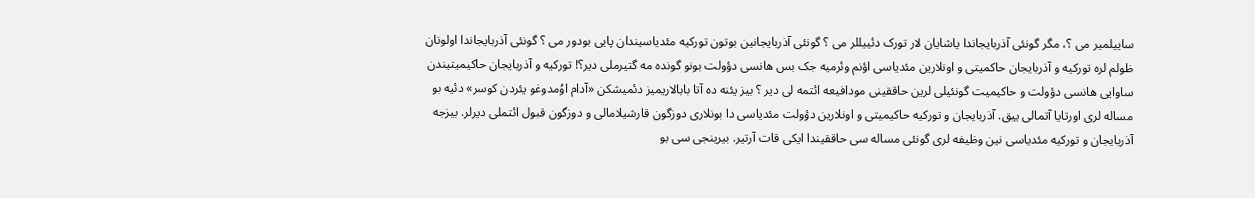ساییلمیر می ؟، مگر گونئی آذربایجاندا یاشایان لار تورک دئییللر می ؟ گونئی آذربایجانین بوتون تورکیه مئدیاسیندان پایی بودور می ؟ گونئی آذربایجاندا اولونان ظولم لره تورکیه و آذربایجان حاکمیتی و اونلارین مئدیاسی اؤنم وئرمیه جک بس هانسی دؤولت بونو گونده مه گتیرملی دیر؟! تورکیه و آذربایجان حاکیمیتیندن ساوایی هانسی دؤولت و حاکیمیت گونئیلی لرین حاققینی مودافیعه ائتمه لی دیر ؟ بیز یئنه ده آتا بابالاریمیز دئمیشکن «آدام اوُمدوغو یئردن کوسر» دئیه بو مساله لری اورتایا آتمالی ییق. آذربایجان و تورکیه حاکیمیتی و اونلارین دؤولت مئدیاسی دا بونلاری دوزگون قارشیلامالی و دوزگون قبول ائتملی دیرلر. بیزجه آذربایجان و تورکیه مئدیاسی نین وظیفه لری گونئی مساله سی حاققیندا ایکی قات آرتیر. بیرینجی سی بو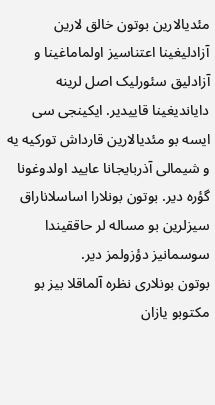مئدیالارین بوتون خالق لارین آزادلیغینا اعتناسیز اولماماغینا و آزادلیق سئورلیک اصل لرینه دایاندیغینا قاییدیر. ایکینجی سی ایسه بو مئدیالارین قارداش تورکیه یه و شیمالی آذربایجانا عایید اولدوغونا گؤره دیر. بوتون بونلارا اساسلاناراق سیزلرین بو مساله لر حاققیندا سوسمانیز دؤزولمز دیر.
بوتون بونلاری نظره آلماقلا بیز بو مکتوبو یازان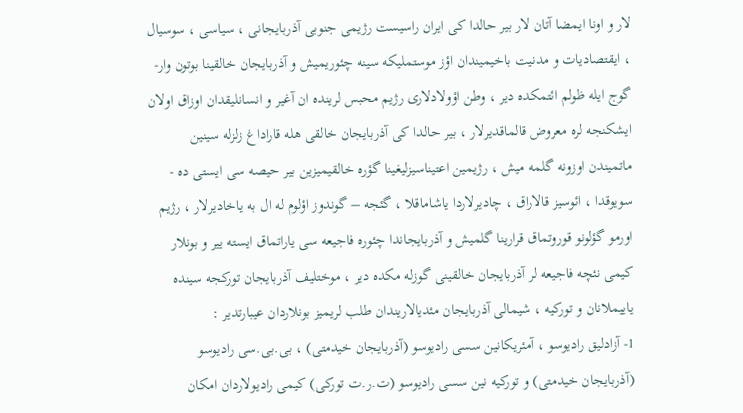لار و اونا ایمضا آتان لار بیر حالدا کی ایران راسیست رژیمی جنوبی آذربایجانی ، سیاسی ، سوسیال ، ایقتصادیات و مدنیت باخیمیندان اؤز موستملیکه سینه چئوریمیش و آذربایجان خالقینا بوتون وار- گوج ایله ظولم ائتمکده دیر ، وطن اؤولادلاری رژیم محبس لرینده ان آغیر و انسانلیقدان اوزاق اولان ایشکنجه لره معروض قالماقدیرلار ، بیر حالدا کی آذربایجان خالقی هله قاراداغ زلزله سینین ماتمیندن اوزونه گلمه میش ، رژیمین اعتیناسیزلیغینا گؤره خالقیمیزین بیر حیصه سی ایستی ده - سویوقدا ، ائوسیز قالاراق ، چادیرلاردا یاشاماقلا ، گئجه – گوندوز اؤلوم له ال به یاخادیرلار ، رژیم اورمو گؤلونو قوروتماق قرارینا گلمیش و آذربایجاندا چئوره فاجیعه سی یاراتماق ایسته ییر و بونلار کیمی نئچه فاجیعه لر آذربایجان خالقینی گوزله مکده دیر ، موختلیف آذربایجان تورکجه سینده یاییملانان و تورکیه ، شیمالی آذربایجان مئدیالاریندان طلب لریمیز بونلاردان عیبارتدیر :
1- آزادلیق رادیوسو ، آمئریکانین سسی رادیوسو (آذربایجان خیدمتی) ، بی.بی.سی رادیوسو (آذربایجان خیدمتی) و تورکیه نین سسی رادیوسو (ت.ر.ت تورکی) کیمی رادیولاردان امکان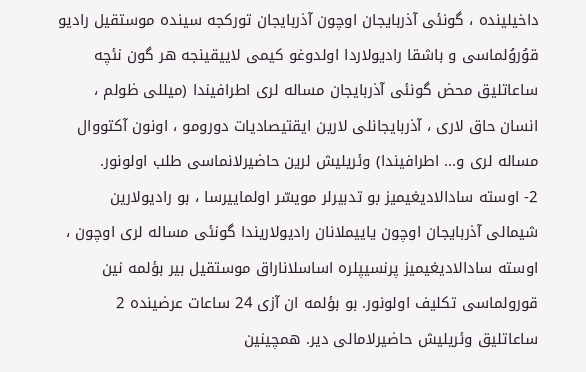داخیلینده ، گونئی آذربایجان اوچون آذربایجان تورکجه سینده موستقیل رادیو قوُروُلماسی و باشقا رادیولاردا اولدوغو کیمی لاییقینجه هر گون نئچه ساعاتلیق محض گونئی آذربایجان مساله لری اطرافیندا (میللی ظولم ، انسان حاق لاری ، آذربایجانلی لارین ایقتیصادیات دورومو ، اونون آکتووال مساله لری و... اطرافیندا) وئریلیش لرین حاضیرلانماسی طلب اولونور.
2- اوسته سادالادیغیمیز بو تدبیرلر مویسّر اولماییرسا ، بو رادیولارین شیمالی آذربایجان اوچون یاییملانان رادیولاریندا گونئی مساله لری اوچون ، اوسته سادالادیغیمیز پرنسیپلره اساسلاناراق موستقیل بیر بؤلمه نین قورولماسی تکلیف اولونور. بو بؤلمه ان آزی 24 ساعات عرضینده 2 ساعاتلیق وئریلیش حاضیرلامالی دیر. همچینین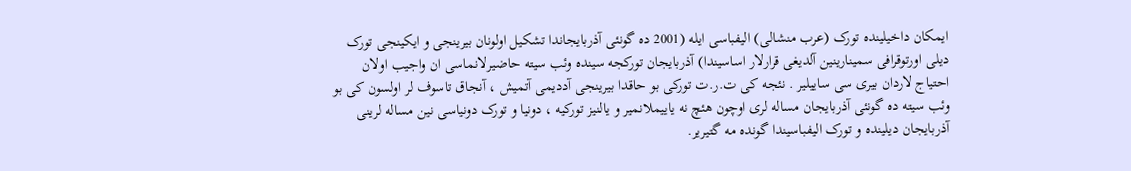ایمکان داخیلینده تورک (عرب منشالی) الیفباسی ایله (2001 ده گونئی آذربایجاندا تشکیل اولونان بیرینجی و ایکینجی تورک دیلی اورتوقرافی سمینارینین آلدیغی قرارلار اساسیندا) آذربایجان تورکجه سینده وئب سیته حاضیرلانماسی ان واجیب اولان احتیاج لاردان بیری سی ساییلیر . نئجه کی ت.ر.ت تورکی بو حاقدا بیرینجی آددیمی آتمیش ، آنجاق تاسوف لر اولسون کی بو وئب سیته ده گونئی آذربایجان مساله لری اوچون هئچ نه یاییملانمیر و یالنیز تورکیه ، دونیا و تورک دونیاسی نین مساله لرینی آذربایجان دیلینده و تورک الیفباسیندا گونده مه گتیریر.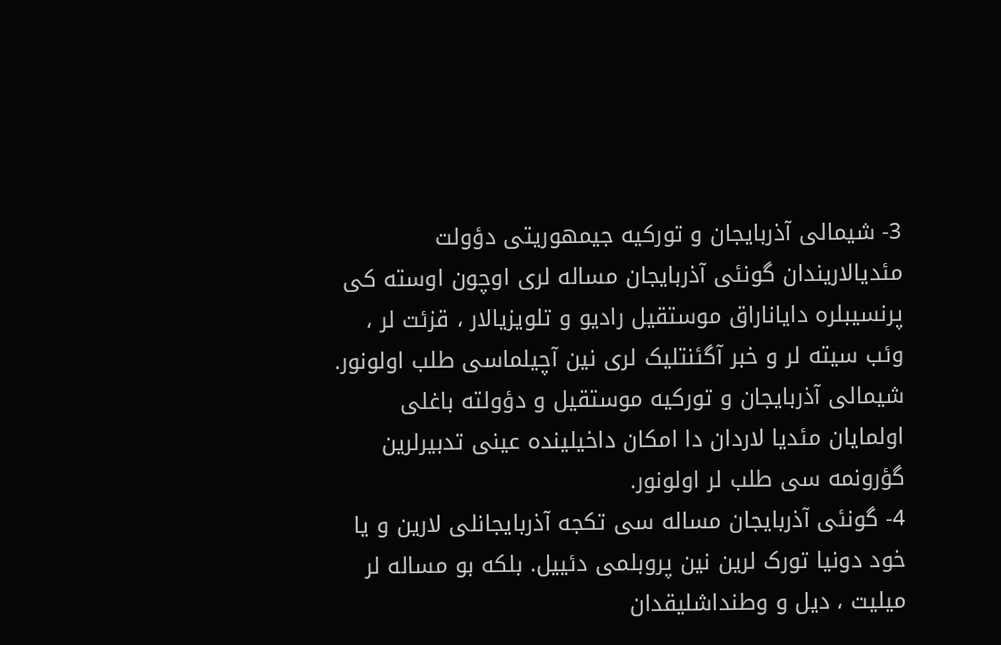3- شیمالی آذربایجان و تورکیه جیمهوریتی دؤولت مئدیالاریندان گونئی آذربایجان مساله لری اوچون اوسته کی پرنسیبلره دایاناراق موستقیل رادیو و تلویزیالار ، قزئت لر ، وئب سیته لر و خبر آگئنتلیک لری نین آچیلماسی طلب اولونور. شیمالی آذربایجان و تورکیه موستقیل و دؤولته باغلی اولمایان مئدیا لاردان دا امکان داخیلینده عینی تدبیرلرین گؤرونمه سی طلب لر اولونور.
4- گونئی آذربایجان مساله سی تکجه آذربایجانلی لارین و یا خود دونیا تورک لرین نین پروبلمی دئییل. بلکه بو مساله لر میلیت ، دیل و وطنداشلیقدان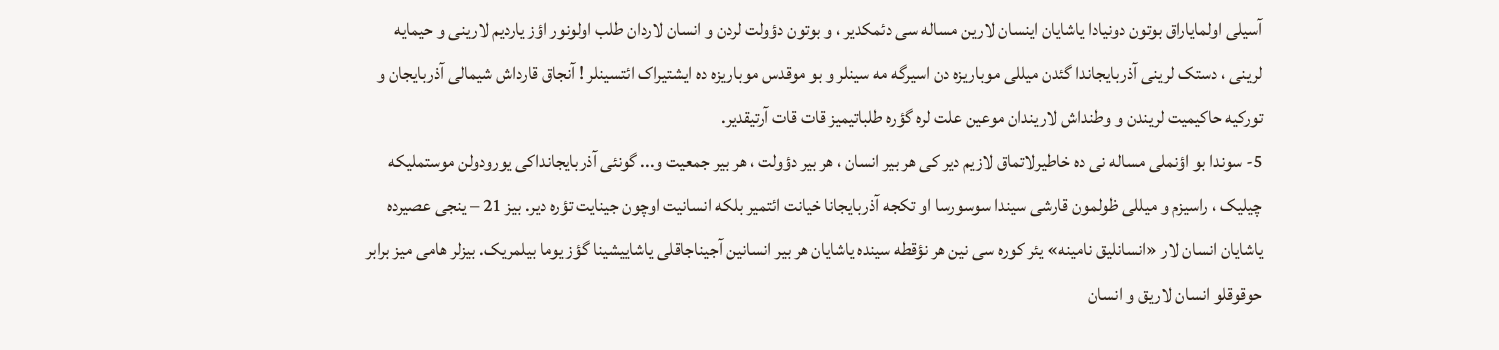آسیلی اولمایاراق بوتون دونیادا یاشایان اینسان لارین مساله سی دئمکدیر ، و بوتون دؤولت لردن و انسان لاردان طلب اولونور اؤز یاردیم لارینی و حیمایه لرینی ، دستک لرینی آذربایجاندا گئدن میللی موباریزه دن اسیرگه مه سینلر و بو موقدس موباریزه ده ایشتیراک ائتسینلر ! آنجاق قارداش شیمالی آذربایجان و تورکیه حاکیمیت لریندن و وطنداش لاریندان موعین علت لره گؤره طلباتیمیز قات قات آرتیقدیر.
5- سوندا بو اؤنملی مساله نی ده خاطیرلاتماق لازیم دیر کی هر بیر انسان ، هر بیر دؤولت ، هر بیر جمعیت و... گونئی آذربایجانداکی یورودولن موستملیکه چیلیک ، راسیزم و میللی ظولمون قارشی سیندا سوسورسا او تکجه آذربایجانا خیانت ائتمیر بلکه انسانیت اوچون جینایت تؤره دیر. بیز 21 – ینجی عصیرده یاشایان انسان لار «انسانلیق نامینه» یئر کوره سی نین هر نؤقطه سینده یاشایان هر بیر انسانین آجیناجاقلی یاشاییشینا گؤز یوما بیلمریک. بیزلر هامی میز برابر حوقوقلو انسان لاریق و انسان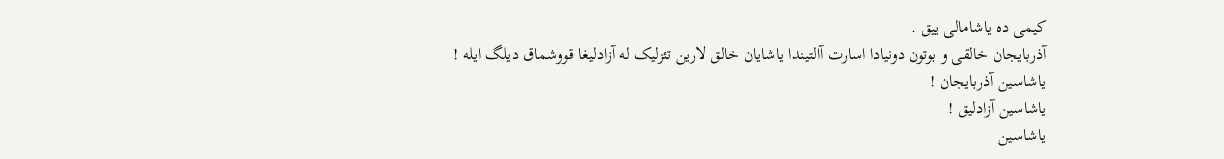کیمی ده یاشامالی ییق .
آذربایجان خالقی و بوتون دونیادا اسارت آالتیندا یاشایان خالق لارین تئزلیک له آزادلیغا قووشماق دیلگ ایله !
یاشاسین آذربایجان !
یاشاسین آزادلیق !
یاشاسین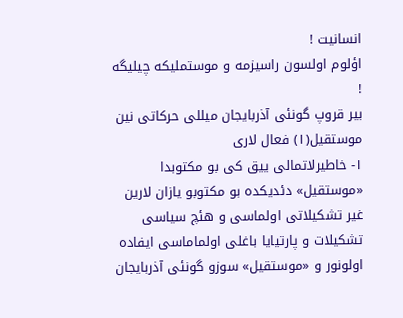انسانیت !
اؤلوم اولسون راسیزمه و موستملیکه چیلیگه !
بیر قروپ گونئی آذربایجان میللی حرکاتی نین موستقیل(۱) فعال لاری
۱- خاطیرلاتمالی ییق کی بو مکتوبدا «موستقیل» دئدیکده بو مکتوبو یازان لارین غیر تشکیلاتی اولماسی و هئچ سیاسی تشکیلات و پارتیایا باغلی اولماماسی ایفاده اولونور و «موستقیل» سوزو گونئی آذربایجان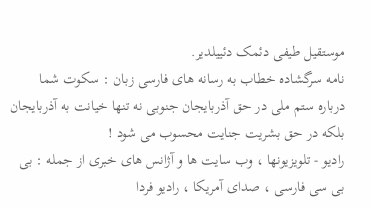موستقیل طیفی دئمک دئییلدیر.
نامه سرگشاده خطاب به رسانه های فارسی زبان : سکوت شما درباره ستم ملی در حق آذربایجان جنوبی نه تنها خیانت به آذربایجان بلکه در حق بشریت جنایت محسوب می شود !
رادیو - تلویزیونها ، وب سایت ها و آژانس های خبری از جمله : بی بی سی فارسی ، صدای آمریکا ، رادیو فردا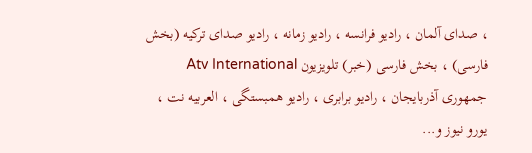، صدای آلمان ، رادیو فرانسه ، رادیو زمانه ، رادیو صدای ترکیه (بخش فارسی) ، بخش فارسی (خبر) تلویزیون Atv International جمهوری آذربایجان ، رادیو برابری ، رادیو همبستگی ، العربیه نت ، یورو نیوز و...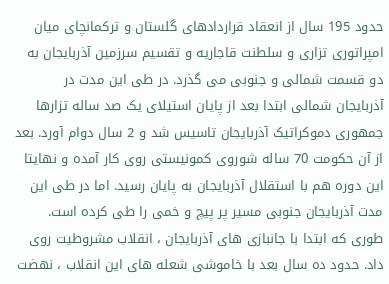حدود 195 سال از انعقاد قراردادهای گلستان و ترکمانچای میان امپراتوری تزاری و سلطنت قاجاریه و تقسیم سرزمین آذربایجان به دو قسمت شمالی و جنوبی می گذرد. در طی این مدت در آذربایجان شمالی ابتدا بعد از پایان استیلای یک صد ساله تزارها جمهوری دموکراتیک آذربایجان تاسیس شد و 2 سال دوام آورد. بعد از آن حکومت 70 ساله شوروی کمونیستی روی کار آمده و نهایتا این دوره هم با استقلال آذربایجان به پایان رسید. اما در طی این مدت آذربایجان جنوبی مسیر پر پیچ و خمی را طی کرده است. طوری که ابتدا با جانبازی های آذربایجان ، انقلاب مشروطیت روی داد. حدود ده سال بعد با خاموشی شعله های این انقلاب ، نهضت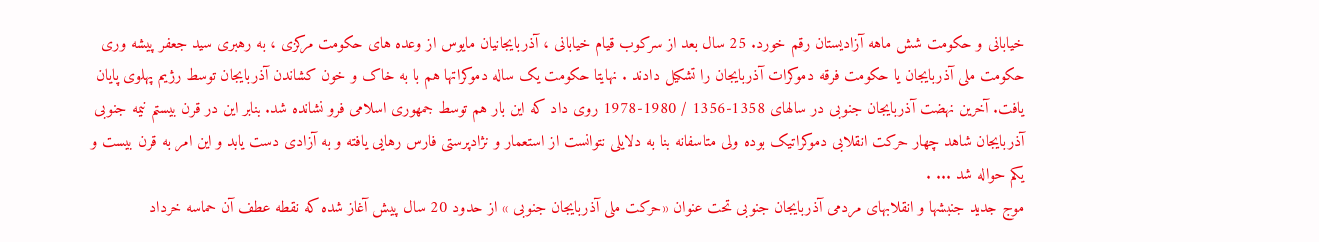خیابانی و حکومت شش ماهه آزادیستان رقم خورد. 25 سال بعد از سرکوب قیام خیابانی ، آذربایجانیان مایوس از وعده های حکومت مرکزی ، به رهبری سید جعفر پیشه وری حکومت ملی آذربایجان یا حکومت فرقه دموکرات آذربایجان را تشکیل دادند . نهایتا حکومت یک ساله دموکراتها هم با به خاک و خون کشاندن آذربایجان توسط رژیم پهلوی پایان یافت. آخرین نهضت آذربایجان جنوبی در سالهای 1358-1356 / 1980-1978 روی داد که این بار هم توسط جمهوری اسلامی فرو نشانده شد. بنابر این در قرن بیستم نیمه جنوبی آذربایجان شاهد چهار حرکت انقلابی دموکراتیک بوده ولی متاسفانه بنا به دلایلی نتوانست از استعمار و نژادپرستی فارس رهایی یافته و به آزادی دست یابد و این امر به قرن بیست و یکم حواله شد ... .
موج جدید جنبشها و انقلابهای مردمی آذربایجان جنوبی تحت عنوان «حرکت ملی آذربایجان جنوبی » از حدود 20 سال پیش آغاز شده که نقطه عطف آن حماسه خرداد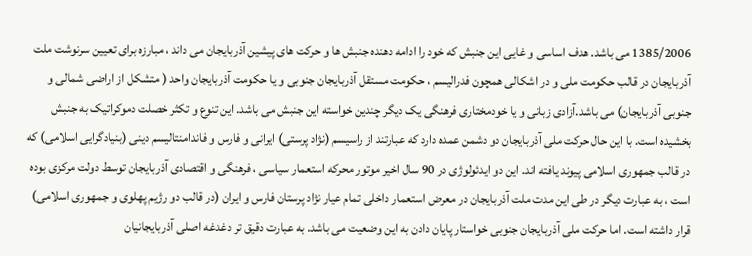1385/2006 می باشد. هدف اساسی و غایی این جنبش که خود را ادامه دهنده جنبش ها و حرکت های پیشین آذربایجان می داند ، مبارزه برای تعیین سرنوشت ملت آذربایجان در قالب حکومت ملی و در اشکالی همچون فدرالیسم ، حکومت مستقل آذربایجان جنوبی و یا حکومت آذربایجان واحد ( متشکل از اراضی شمالی و جنوبی آذربایجان) می باشد.آزادی زبانی و یا خودمختاری فرهنگی یک دیگر چندین خواسته این جنبش می باشد. این تنوع و تکثر خصلت دموکراتیک به جنبش بخشیده است. با این حال حرکت ملی آذربایجان دو دشمن عمده دارد که عبارتند از راسیسم (نژاد پرستی) ایرانی و فارس و فاندامنتالیسم دینی (بنیادگرایی اسلامی) که در قالب جمهوری اسلامی پیوند یافته اند. این دو ایدئولوژی در 90 سال اخیر موتور محرکه استعمار سیاسی ، فرهنگی و اقتصادی آذربایجان توسط دولت مرکزی بوده است ، به عبارت دیگر در طی این مدت ملت آذربایجان در معرض استعمار داخلی تمام عیار نژاد پرستان فارس و ایران (در قالب دو رژیم پهلوی و جمهوری اسلامی) قرار داشته است. اما حرکت ملی آذربایجان جنوبی خواستار پایان دادن به این وضعیت می باشد. به عبارت دقیق تر دغدغه اصلی آذربایجانیان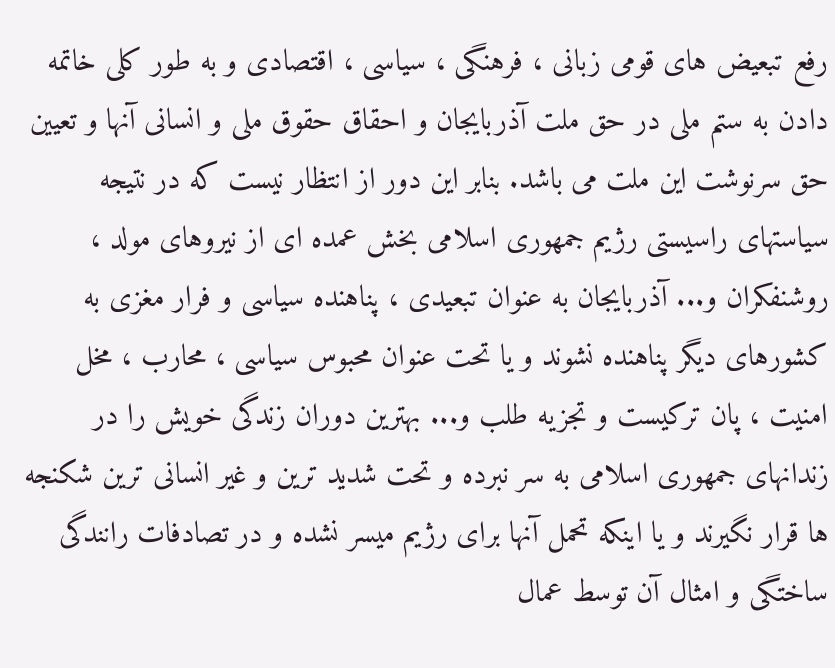رفع تبعیض های قومی زبانی ، فرهنگی ، سیاسی ، اقتصادی و به طور کلی خاتمه دادن به ستم ملی در حق ملت آذربایجان و احقاق حقوق ملی و انسانی آنها و تعیین حق سرنوشت این ملت می باشد. بنابر این دور از انتظار نیست که در نتیجه سیاستهای راسیستی رژیم جمهوری اسلامی بخش عمده ای از نیروهای مولد ، روشنفکران و... آذربایجان به عنوان تبعیدی ، پناهنده سیاسی و فرار مغزی به کشورهای دیگر پناهنده نشوند و یا تحت عنوان محبوس سیاسی ، محارب ، مخل امنیت ، پان ترکیست و تجزیه طلب و... بهترین دوران زندگی خویش را در زندانهای جمهوری اسلامی به سر نبرده و تحت شدید ترین و غیر انسانی ترین شکنجه ها قرار نگیرند و یا اینکه تحمل آنها برای رژیم میسر نشده و در تصادفات رانندگی ساختگی و امثال آن توسط عمال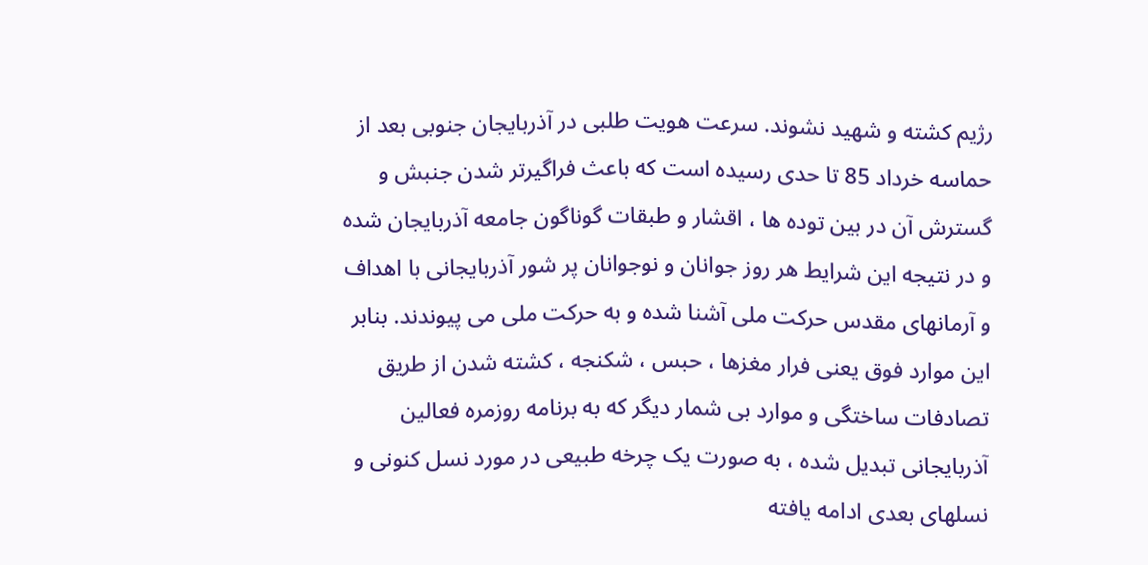رژیم کشته و شهید نشوند. سرعت هویت طلبی در آذربایجان جنوبی بعد از حماسه خرداد 85 تا حدی رسیده است که باعث فراگیرتر شدن جنبش و گسترش آن در بین توده ها ، اقشار و طبقات گوناگون جامعه آذربایجان شده و در نتیجه این شرایط هر روز جوانان و نوجوانان پر شور آذربایجانی با اهداف و آرمانهای مقدس حرکت ملی آشنا شده و به حرکت ملی می پیوندند. بنابر این موارد فوق یعنی فرار مغزها ، حبس ، شکنجه ، کشته شدن از طریق تصادفات ساختگی و موارد بی شمار دیگر که به برنامه روزمره فعالین آذربایجانی تبدیل شده ، به صورت یک چرخه طبیعی در مورد نسل کنونی و نسلهای بعدی ادامه یافته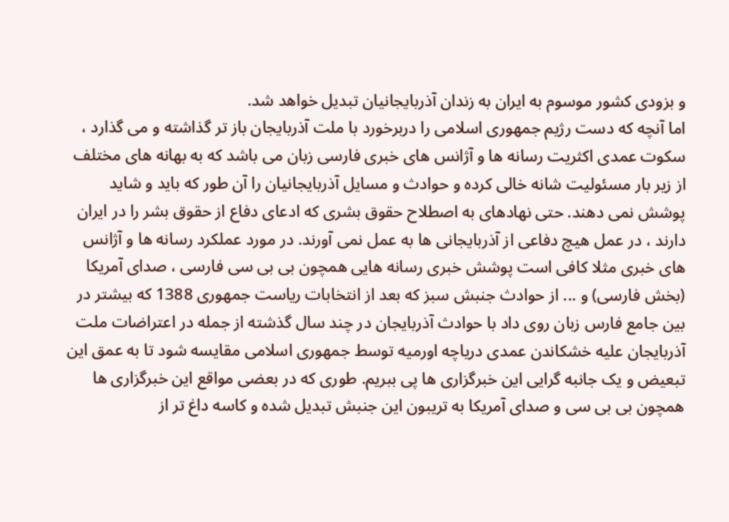و بزودی کشور موسوم به ایران به زندان آذربایجانیان تبدیل خواهد شد.
اما آنچه که دست رژیم جمهوری اسلامی را دربرخورد با ملت آذربایجان باز تر گذاشته و می گذارد ، سکوت عمدی اکثریت رسانه ها و آژانس های خبری فارسی زبان می باشد که به بهانه های مختلف از زیر بار مسئولیت شانه خالی کرده و حوادث و مسایل آذربایجانیان را آن طور که باید و شاید پوشش نمی دهند. حتی نهادهای به اصطلاح حقوق بشری که ادعای دفاع از حقوق بشر را در ایران دارند ، در عمل هیچ دفاعی از آذربایجانی ها به عمل نمی آورند. در مورد عملکرد رسانه ها و آژانس های خبری مثلا کافی است پوشش خبری رسانه هایی همچون بی بی سی فارسی ، صدای آمریکا (بخش فارسی) و ... از حوادث جنبش سبز که بعد از انتخابات ریاست جمهوری 1388 که بیشتر در بین جامع فارس زبان روی داد با حوادث آذربایجان در چند سال گذشته از جمله در اعتراضات ملت آذربایجان علیه خشکاندن عمدی دریاچه اورمیه توسط جمهوری اسلامی مقایسه شود تا به عمق این تبعیض و یک جانبه گرایی این خبرگزاری ها پی ببریم. طوری که در بعضی مواقع این خبرگزاری ها همچون بی بی سی و صدای آمریکا به تریبون این جنبش تبدیل شده و کاسه داغ تر از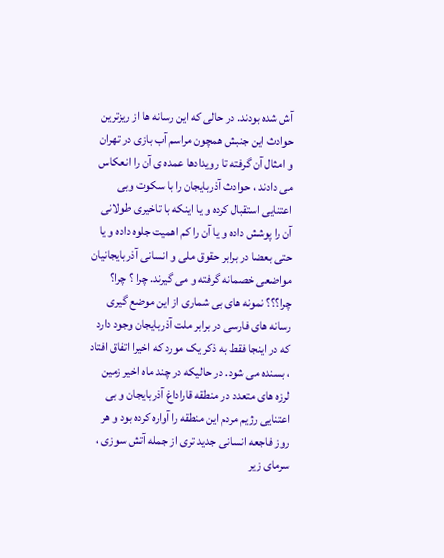آش شده بودند. در حالی که این رسانه ها از ریزترین حوادث این جنبش همچون مراسم آب بازی در تهران و امثال آن گرفته تا رویدادها عمده ی آن را انعکاس می دادند ، حوادث آذربایجان را با سکوت وبی اعتنایی استقبال کرده و یا اینکه با تاخیری طولانی آن را پوشش داده و یا آن را کم اهمیت جلوه داده و یا حتی بعضا در برابر حقوق ملی و انسانی آذربایجانیان مواضعی خصمانه گرفته و می گیرند. چرا ؟ چرا؟ چرا؟؟؟ نمونه های بی شماری از این موضع گیری رسانه های فارسی در برابر ملت آذربایجان وجود دارد که در اینجا فقط به ذکر یک مورد که اخیرا اتفاق افتاد ، بسنده می شود. در حالیکه در چند ماه اخیر زمین لرزه های متعدد در منطقه قاراداغ آذربایجان و بی اعتنایی رژیم مردم این منطقه را آواره کرده بود و هر روز فاجعه انسانی جدید تری از جمله آتش سوزی ، سرمای زیر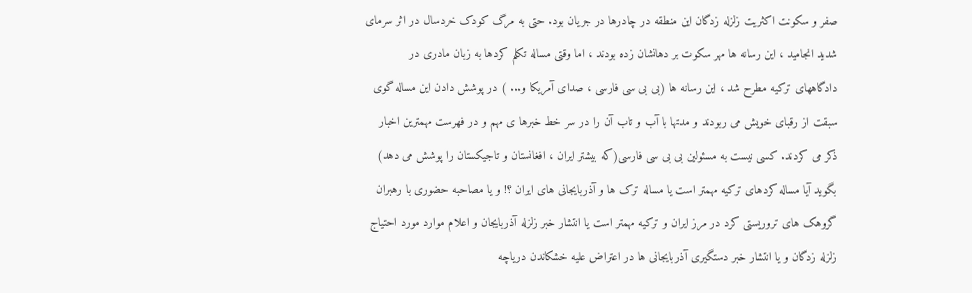صفر و سکونت اکثریت زلزله زدگان این منطقه در چادرها در جریان بود. حتی به مرگ کودک خردسال در اثر سرمای شدید انجامید ، این رسانه ها مهر سکوت بر دهانشان زده بودند ، اما وقتی مساله تکلم کردها به زبان مادری در دادگاههای ترکیه مطرح شد ، این رسانه ها (بی بی سی فارسی ، صدای آمریکا و... ) در پوشش دادن این مساله گوی سبقت از رقبای خویش می ربودند و مدتها با آب و تاب آن را در سر خط خبرها ی مهم و در فهرست مهمترین اخبار ذکر می کردند. کسی نیست به مسئولین بی بی سی فارسی(که بیشتر ایران ، افغانستان و تاجیکستان را پوشش می دهد) بگوید آیا مساله کردهای ترکیه مهمتر است یا مساله ترک ها و آذربایجانی های ایران ؟! و یا مصاحبه حضوری با رهبران گروهک های تروریستی کرد در مرز ایران و ترکیه مهمتر است یا انتشار خبر زلزله آذربایجان و اعلام موارد مورد احتیاج زلزله زدگان و یا انتشار خبر دستگیری آذربایجانی ها در اعتراض علیه خشکاندن دریاچه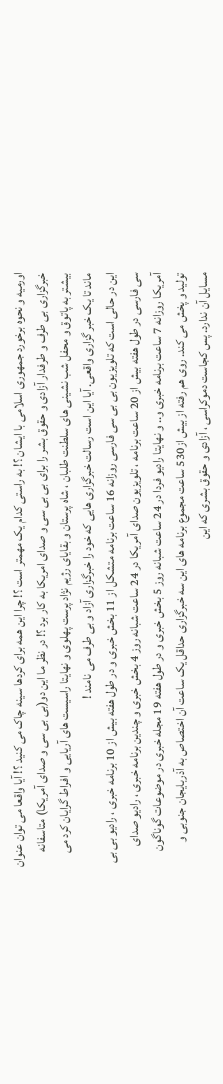اورمیه و نحوه برخورد جمهوری اسلامی با ایشان ؟! به راستی کدام یک مهمتر است ؟! چرا این همه برای کردها سینه چاک می کنید ؟! آیا واقعا می توان عنوان خبرگزاری بی طرف و طرفدار آزادی و حقوق بشر را برای بی بی سی و صدای امریکا به کار برد ؟! در نظر ما این دو(بی بی سی و صدای آمریکا) متاسفانه بیشتر به پاتوق و محفل شب نشینی های سلطنت طلبان ، شاه پرستان و بقایای رژیم نژاد پرست پهلوی و نهایتا راسیست های آریایی و افراط گرایان کرد می ماند تا یک خبر گزاری واقعی. آیا این است رسالت خبرگزاری هایی که خود را خبرگزاری آزاد و بی طرف می نامند !
این در حالی است که تلویزیون بی بی سی فارسی روزانه 16 ساعت برنامه متشکل از 11 بخش خبری و در طول هفته بیش از 10 برنامه خبری ، رادیو بی بی سی فارسی در طول هفته بیش از 20 ساعت برنامه ، تلویزیون صدای آمریکا در 24 ساعت شبانه روز 4 بخش خبری و چندین برنامه خبری ، رادیو صدای آمریکا روزانه 7 ساعت برنامه خبری و.. و نهایتا رادیو فردا در 24 ساعت شبانه روز 5 بخش خبری و در طول هفته 19 مجله خبری در موضوعات گوناگون تولید و پخش می کند. روی هم رفته از بیش از530 ساعت مجموع برنامه های این سه خبرگزاری حداقل یک ساعت آن اختصاص به آذربایجان جنوبی و مسایل آن ندارد. پس کجاست دموکراسی ، آزادی و حقوق بشری که این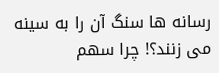رسانه ها سنگ آن را به سینه می زنند؟! چرا سهم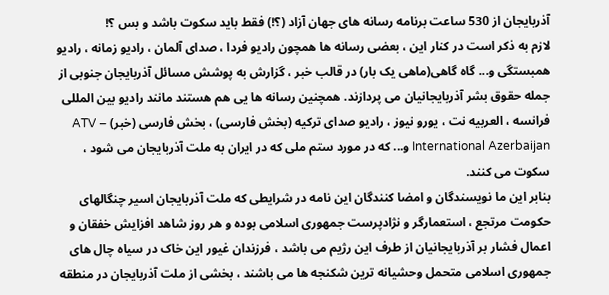آذربایجان از 530 ساعت برنامه رسانه های جهان آزاد (؟!) فقط باید سکوت باشد و بس ؟!
لازم به ذکر است در کنار این ، بعضی رسانه ها همچون رادیو فردا ، صدای آلمان ، رادیو زمانه ، رادیو همبستگی و... گاه گاهی(ماهی یک بار) در قالب خبر ، گزارش به پوشش مسائل آذربایجان جنوبی از جمله حقوق بشر آذربایجانیان می پردازند. همچنین رسانه ها یی هم هستند مانند رادیو بین المللی فرانسه ، العربیه نت ، یورو نیوز ، رادیو صدای ترکیه (بخش فارسی) ، بخش فارسی (خبر) ATV – International Azerbaijan و... که در مورد ستم ملی که در ایران به ملت آذربایجان می شود ، سکوت می کنند.
بنابر این ما نویسندگان و امضا کنندگان این نامه در شرایطی که ملت آذربایجان اسیر چنگالهای حکومت مرتجع ، استعمارگر و نژادپرست جمهوری اسلامی بوده و هر روز شاهد افزایش خفقان و اعمال فشار بر آذربایجانیان از طرف این رژیم می باشد ، فرزندان غیور این خاک در سیاه چال های جمهوری اسلامی متحمل وحشیانه ترین شکنجه ها می باشند ، بخشی از ملت آذربایجان در منطقه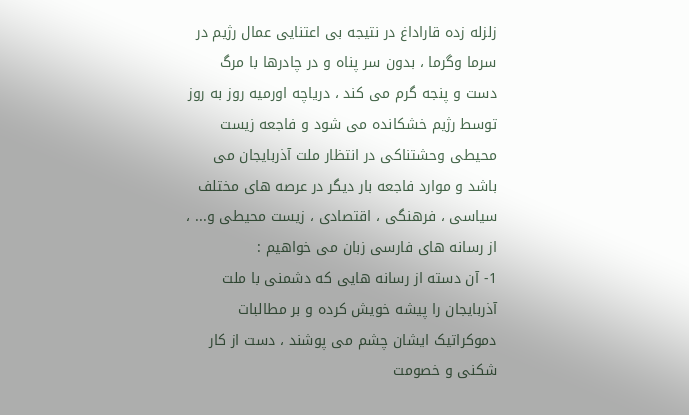زلزله زده قاراداغ در نتیجه بی اعتنایی عمال رژیم در سرما وگرما ، بدون سر پناه و در چادرها با مرگ دست و پنجه گرم می کند ، دریاچه اورمیه روز به روز توسط رژیم خشکانده می شود و فاجعه زیست محیطی وحشتناکی در انتظار ملت آذربایجان می باشد و موارد فاجعه بار دیگر در عرصه های مختلف سیاسی ، فرهنگی ، اقتصادی ، زیست محیطی و... ، از رسانه های فارسی زبان می خواهیم :
1- آن دسته از رسانه هایی که دشمنی با ملت آذربایجان را پیشه خویش کرده و بر مطالبات دموکراتیک ایشان چشم می پوشند ، دست از کار شکنی و خصومت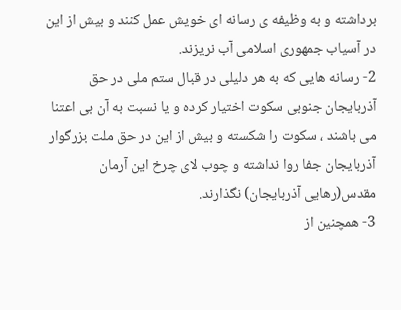برداشته و به وظیفه ی رسانه ای خویش عمل کنند و بیش از این در آسیاب جمهوری اسلامی آب نریزند.
2- رسانه هایی که به هر دلیلی در قبال ستم ملی در حق آذربایجان جنوبی سکوت اختیار کرده و یا نسبت به آن بی اعتنا می باشند ، سکوت را شکسته و بیش از این در حق ملت بزرگوار آذربایجان جفا روا نداشته و چوب لای چرخ این آرمان مقدس(رهایی آذربایجان) نگذارند.
3- همچنین از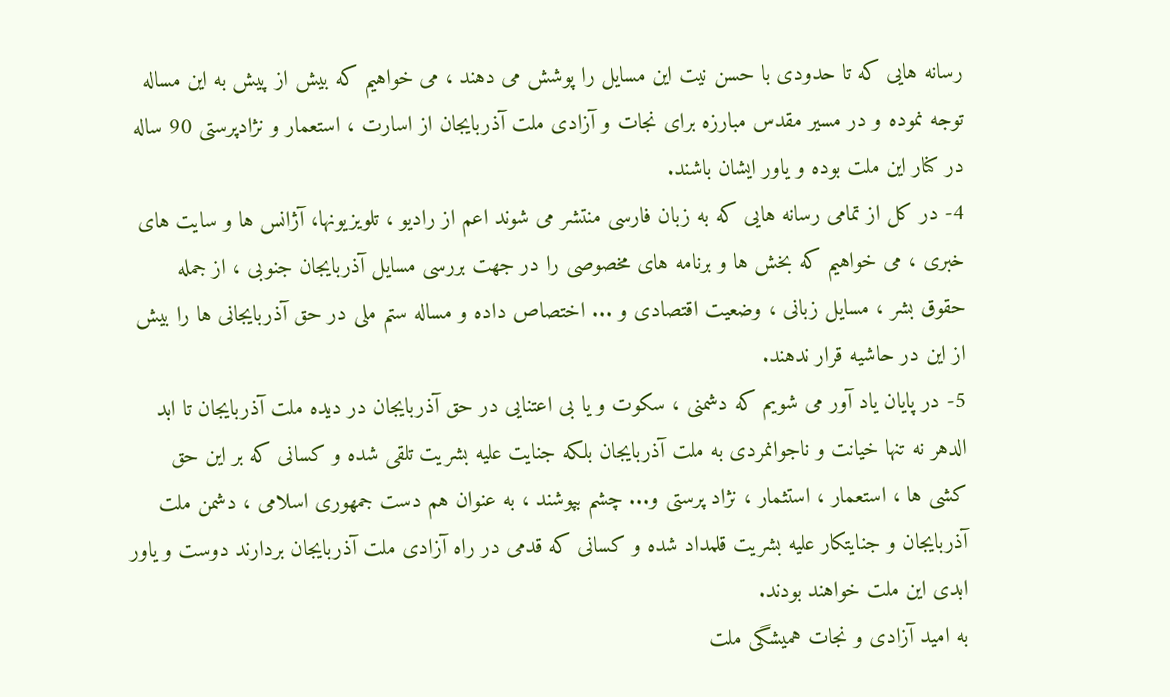رسانه هایی که تا حدودی با حسن نیت این مسایل را پوشش می دهند ، می خواهیم که بیش از پیش به این مساله توجه نموده و در مسیر مقدس مبارزه برای نجات و آزادی ملت آذربایجان از اسارت ، استعمار و نژادپرستی 90 ساله در کنار این ملت بوده و یاور ایشان باشند.
4- در کل از تمامی رسانه هایی که به زبان فارسی منتشر می شوند اعم از رادیو ، تلویزیونها، آژانس ها و سایت های خبری ، می خواهیم که بخش ها و برنامه های مخصوصی را در جهت بررسی مسایل آذربایجان جنوبی ، از جمله حقوق بشر ، مسایل زبانی ، وضعیت اقتصادی و ... اختصاص داده و مساله ستم ملی در حق آذربایجانی ها را بیش از این در حاشیه قرار ندهند.
5- در پایان یاد آور می شویم که دشمنی ، سکوت و یا بی اعتنایی در حق آذربایجان در دیده ملت آذربایجان تا ابد الدهر نه تنها خیانت و ناجوانمردی به ملت آذربایجان بلکه جنایت علیه بشریت تلقی شده و کسانی که بر این حق کشی ها ، استعمار ، استثمار ، نژاد پرستی و... چشم بپوشند ، به عنوان هم دست جمهوری اسلامی ، دشمن ملت آذربایجان و جنایتکار علیه بشریت قلمداد شده و کسانی که قدمی در راه آزادی ملت آذربایجان بردارند دوست و یاور ابدی این ملت خواهند بودند.
به امید آزادی و نجات همیشگی ملت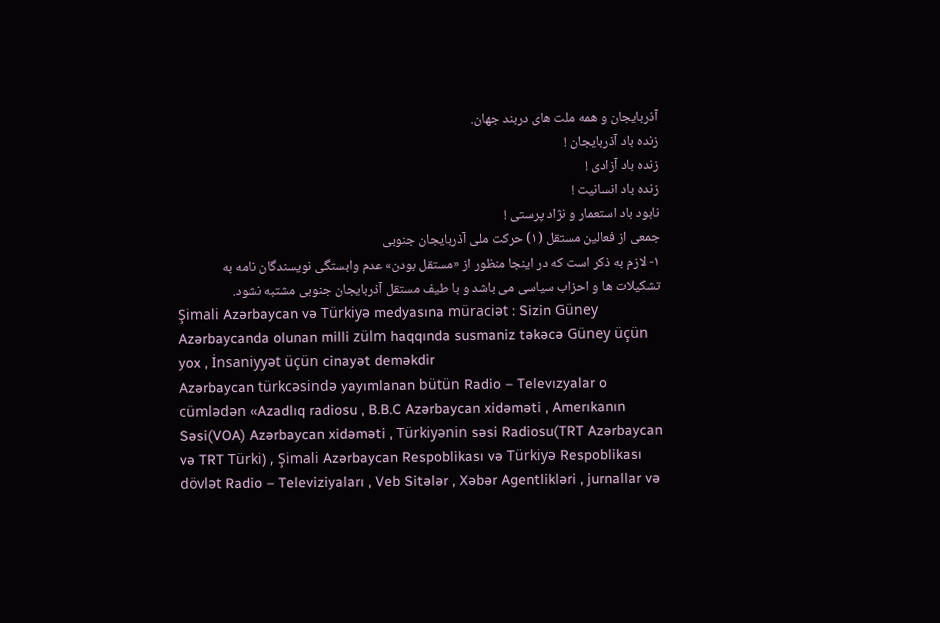آذربایجان و همه ملت های دربند جهان.
زنده باد آذربایجان !
زنده باد آزادی !
زنده باد انسانیت !
نابود باد استعمار و نژاد پرستی !
جمعی از فعالین مستقل (۱) حرکت ملی آذربایجان جنوبی
۱- لازم به ذکر است که در اینجا منظور از «مستقل بودن» عدم وابستگی نویسندگان نامه به تشکیلات ها و احزاب سیاسی می باشد و با طیف مستقل آذربایجان جنوبی مشتبه نشود.
Şimali Azərbaycan və Türkiyə medyasına müraciət : Sizin Güney Azərbaycanda olunan milli zülm haqqında susmaniz təkəcə Güney üçün yox , İnsaniyyət üçün cinayət deməkdir
Azərbaycan türkcəsində yayımlanan bütün Radio – Televızyalar o cümlədən «Azadlıq radiosu , B.B.C Azərbaycan xidəməti , Amerıkanın Səsi(VOA) Azərbaycan xidəməti , Türkiyənin səsi Radiosu(TRT Azərbaycan və TRT Türki) , Şimali Azərbaycan Respoblikası və Türkiyə Respoblikası dövlət Radio – Televiziyaları , Veb Sitələr , Xəbər Agentlikləri , jurnallar və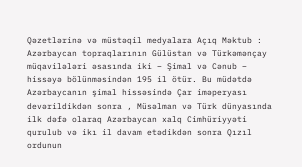Qəzetlərinə və müstəqil medyalara Açıq Məktub :
Azərbaycan topraqlarının Gülüstan və Türkəmənçay müqavilələri əsasında iki – Şimal və Cənub – hissəyə bölünməsindən 195 il ötür. Bu müdətdə Azərbaycanın şimal hissəsində Çar iməperyası devərildikdən sonra , Müsəlman və Türk dünyasında ilk dəfə olaraq Azərbaycan xalq Cimhüriyyəti qurulub və ikı il davam etədikdən sonra Qızıl ordunun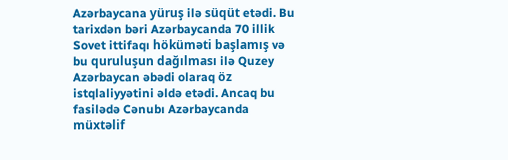Azərbaycana yüruş ilə süqüt etədi. Bu tarixdən bəri Azərbaycanda 70 illik Sovet ittifaqı höküməti başlamış və bu quruluşun dağılması ilə Quzey Azərbaycan əbədi olaraq öz istqlaliyyətini əldə etədi. Ancaq bu fasilədə Cənubı Azərbaycanda müxtəlif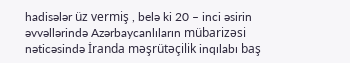hadisələr üz vermiş , belə ki 20 – inci əsirin əvvəllərində Azərbaycanlıların mübarizəsi nəticəsində İranda məşrütəçilik inqılabı baş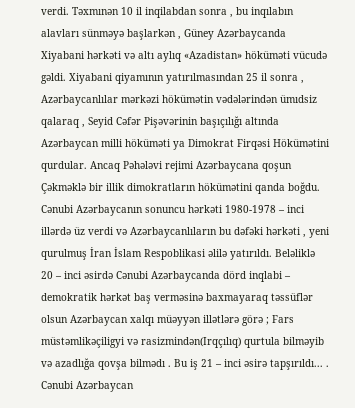verdi. Təxmınən 10 il inqilabdan sonra , bu inqılabın alavları sünməyə başlarkən , Güney Azərbaycanda Xiyabani hərkəti və altı aylıq «Azadistan» höküməti vücudə gəldi. Xiyabani qiyamının yatırılmasından 25 il sonra , Azərbaycanlılar mərkəzi hökümətin vədələrindən ümıdsiz qalaraq , Seyid Cəfər Pişəvərinin başıçılığı altında Azərbaycan milli höküməti ya Dimokrat Firqəsi Hökümətini qurdular. Ancaq Pəhələvi rejimi Azərbaycana qoşun Çəkməklə bir illik dimokratların hökümətini qanda boğdu. Cənubi Azərbaycanın sonuncu hərkəti 1980-1978 – inci illərdə üz verdi və Azərbaycanlıların bu dəfəki hərkəti , yeni qurulmuş İran İslam Respoblikasi əlilə yatırıldı. Beləliklə 20 – inci əsirdə Cənubi Azərbaycanda dörd inqlabi – demokratik hərkət baş verməsinə baxmayaraq təssüflər olsun Azərbaycan xalqı müəyyən illətlərə görə ; Fars müstəmlikəçiligyi və rasizmindən(Irqçılıq) qurtula bilməyib və azadlığa qovşa bilmədı . Bu iş 21 – inci əsirə tapşırıldı... .
Cənubi Azərbaycan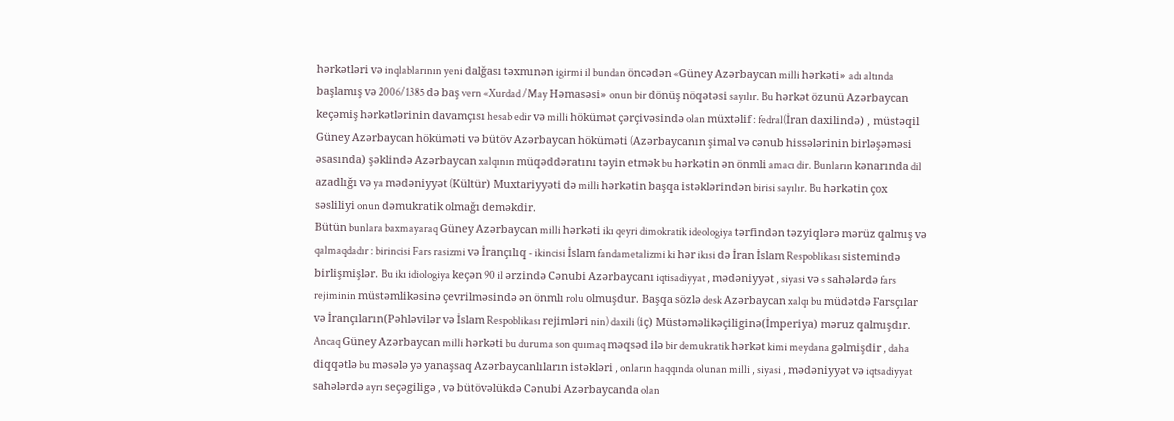hərkətləri və inqlablarının yeni dalğası təxmınən igirmi il bundan öncədən «Güney Azərbaycan milli hərkəti» adı altında başlamış və 2006/1385 də baş vern «Xurdad /May Həmasəsi» onun bir dönüş nöqətəsi sayılır. Bu hərkət özunü Azərbaycan keçəmiş hərkətlərinin davamçısı hesab edir və milli hökümət çərçivəsində olan müxtəlif : fedral(İran daxilində) , müstəqil Güney Azərbaycan höküməti və bütöv Azərbaycan höküməti (Azərbaycanın şimal və cənub hissələrinin birləşəməsi əsasında) şəklində Azərbaycan xalqının müqəddəratını təyin etmək bu hərkətin ən önmli amacı dir. Bunların kənarında dil azadlığı və ya mədəniyyət (Kültür) Muxtariyyəti də milli hərkətin başqa istəklərindən birisi sayılır. Bu hərkətin çox səsliliyi onun dəmukratik olmağı deməkdir.
Bütün bunlara baxmayaraq Güney Azərbaycan milli hərkəti ikı qeyri dimokratik ideologiya tərfindən təzyiqlərə mərüz qalmış və qalmaqdadır : birincisi Fars rasizmi və İrançılıq - ikincisi İslam fandametalizmi ki hər ikısi də İran İslam Respoblikası sistemində birlişmişlər. Bu ikı idiologiya keçən 90 il ərzində Cənubi Azərbaycanı iqtisadiyyat , mədəniyyət , siyasi və s sahələrdə fars rejiminin müstəmlikəsinə çevrilməsində ən önmlı rolu olmuşdur. Başqa sözlə desk Azərbaycan xalqı bu müdətdə Farsçılar və İrançıların(Pəhləvilər və İslam Respoblikası rejimləri nin) daxili (iç) Müstəməlikəçiliginə(İmperiya) məruz qalmışdır. Ancaq Güney Azərbaycan milli hərkəti bu duruma son quımaq məqsəd ilə bir demukratik hərkət kimi meydana gəlmişdir , daha diqqətlə bu məsələ yə yanaşsaq Azərbaycanlıların istəkləri , onların haqqında olunan milli , siyasi , mədəniyyət və iqtsadiyyat sahələrdə ayrı seçəgiligə , və bütövəlükdə Cənubi Azərbaycanda olan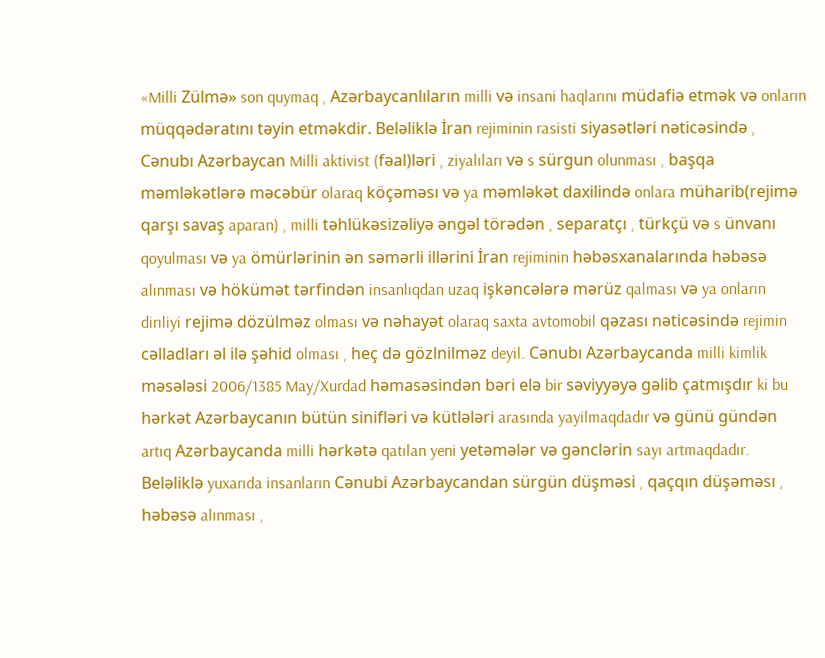«Milli Zülmə» son quymaq , Azərbaycanlıların milli və insani haqlarını müdafiə etmək və onların müqqədəratını təyin etməkdir. Beləliklə İran rejiminin rasisti siyasətləri nəticəsində , Cənubı Azərbaycan Milli aktivist (fəal)ləri , ziyalıları və s sürgun olunması , başqa məmləkətlərə məcəbür olaraq köçəməsı və ya məmləkət daxilində onlara müharib(rejimə qarşı savaş aparan) , milli təhlükəsizəliyə əngəl törədən , separatçı , türkçü və s ünvanı qoyulması və ya ömürlərinin ən səmərli illərini İran rejiminin həbəsxanalarında həbəsə alınması və hökümət tərfindən insanlıqdan uzaq işkəncələrə mərüz qalması və ya onların dirıliyi rejimə dözülməz olması və nəhayət olaraq saxta avtomobil qəzası nəticəsində rejimin cəlladları əl ilə şəhid olması , heç də gözlnilməz deyil. Cənubı Azərbaycanda milli kimlik məsələsi 2006/1385 May/Xurdad həmasəsindən bəri elə bir səviyyəyə gəlib çatmışdır ki bu hərkət Azərbaycanın bütün sinifləri və kütlələri arasında yayilmaqdadır və günü gündən artıq Azərbaycanda milli hərkətə qatılan yeni yetəmələr və gənclərin sayı artmaqdadır. Beləliklə yuxarıda insanların Cənubi Azərbaycandan sürgün düşməsi , qaçqın düşəməsı , həbəsə alınması ,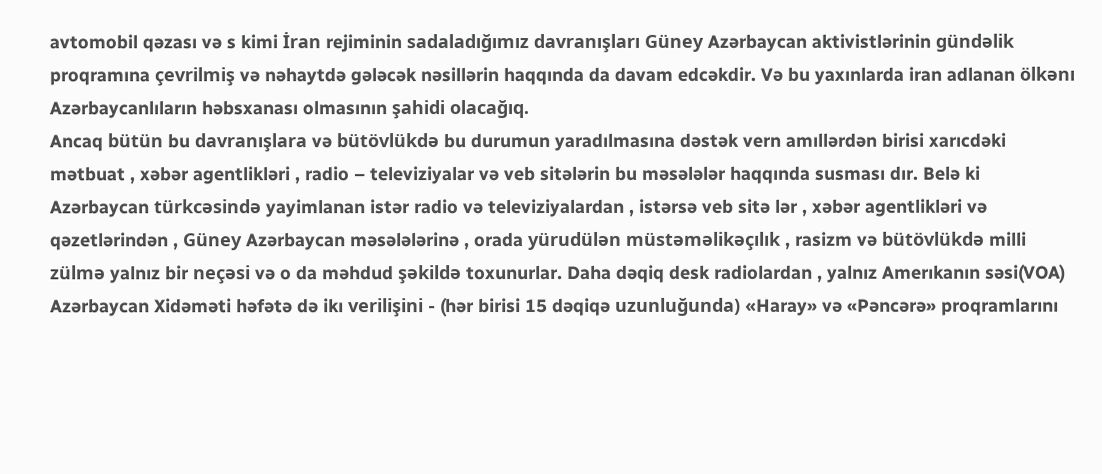avtomobil qəzası və s kimi İran rejiminin sadaladığımız davranışları Güney Azərbaycan aktivistlərinin gündəlik proqramına çevrilmiş və nəhaytdə gələcək nəsillərin haqqında da davam edcəkdir. Və bu yaxınlarda iran adlanan ölkənı Azərbaycanlıların həbsxanası olmasının şahidi olacağıq.
Ancaq bütün bu davranışlara və bütövlükdə bu durumun yaradılmasına dəstək vern amıllərdən birisi xarıcdəki mətbuat , xəbər agentlikləri , radio – televiziyalar və veb sitələrin bu məsələlər haqqında susması dır. Belə ki Azərbaycan türkcəsində yayimlanan istər radio və televiziyalardan , istərsə veb sitə lər , xəbər agentlikləri və qəzetlərindən , Güney Azərbaycan məsələlərinə , orada yürudülən müstəməlikəçılık , rasizm və bütövlükdə milli zülmə yalnız bir neçəsi və o da məhdud şəkildə toxunurlar. Daha dəqiq desk radiolardan , yalnız Amerıkanın səsi(VOA) Azərbaycan Xidəməti həfətə də ikı verilişini - (hər birisi 15 dəqiqə uzunluğunda) «Haray» və «Pəncərə» proqramlarını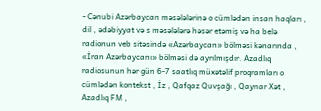- Cənubi Azərbaycan məsələlərinə o cümlədən insan haqları , dil , ədəbiyyat və s məsələlərə həsər etəmiş və ha belə radionun veb sitəsində «Azərbaycan» bölməsi kənarında , «İran Azərbaycanı» bölməsi də ayrılmışdır. Azadlıq radiosunun hər gün 6-7 saatlıq müxətəlif proqramları o cümlədən kontekst , İz , Qafqaz Quvşağı , Qaynar Xət , Azadlıq FM ,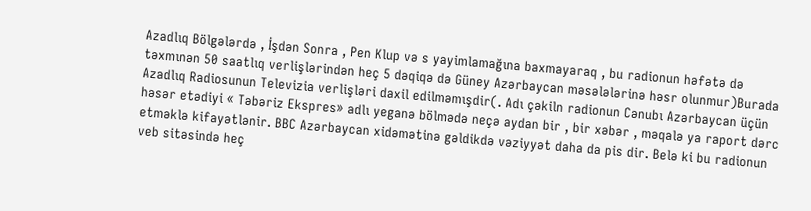Azadlıq Bölgələrdə , İşdən Sonra , Pen Klup və s yayimlamağına baxmayaraq , bu radionun həfətə də təxmınən 50 saatlıq verlişlərindən heç 5 dəqiqə də Güney Azərbaycan məsələlərinə həsr olunmur)Burada Azadlıq Radiosunun Televizia verlişləri daxil edilməmışdir(. Adı çəkiln radionun Cənubı Azərbaycan üçün həsər etədiyi « Təbəriz Ekspres» adlı yeganə bölmədə neçə aydan bir , bir xəbər , məqalə ya raport dərc etməklə kifayətlənir. BBC Azərbaycan xidəmətinə gəldikdə vəziyyət daha da pis dir. Belə ki bu radionun veb sitəsində heç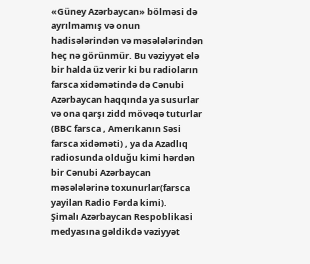«Güney Azərbaycan» bölməsi də ayrılmamış və onun hadisələrindən və məsələlərindən heç nə görünmür. Bu vəziyyət elə bir halda üz verir ki bu radioların farsca xidəmətində də Cənubi Azərbaycan haqqında ya susurlar və ona qarşı zidd mövəqə tuturlar (BBC farsca , Amerıkanın Səsi farsca xidəməti) , ya da Azadlıq radiosunda olduğu kimi hərdən bir Cənubi Azərbaycan məsələlərinə toxunurlar(farsca yayilan Radio Fərda kimi).
Şimalı Azərbaycan Respoblikasi medyasına gəldikdə vəziyyət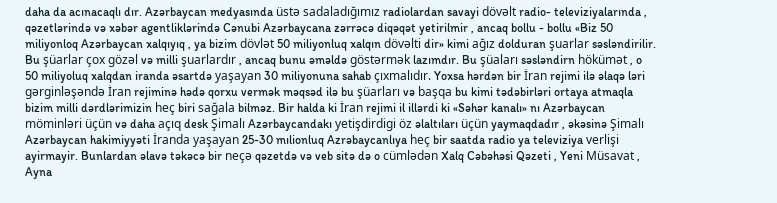daha da acınacaqlı dır. Azərbaycan medyasında üstə sadaladığımız radiolardan savayi dövəlt radio- televiziyalarında , qəzetlərində və xəbər agentliklərində Cənubi Azərbaycana zərrəcə diqəqət yetirilmir , ancaq bollu - bollu «Biz 50 miliyonloq Azərbaycan xalqıyıq , ya bizim dövlət 50 miliyonluq xalqın dövəlti dir» kimi ağız dolduran şuarlar səsləndirilir. Bu şüarlar çox gözəl və milli şuarlardır , ancaq bunu əməldə göstərmək lazımdır. Bu şüaları səsləndirn hökümət , o 50 miliyoluq xalqdan iranda əsartdə yaşayan 30 miliyonuna sahab çıxmalıdır. Yoxsa hərdən bir İran rejimi ilə əlaqə ləri gərginləşəndə İran rejiminə hədə qorxu vermək məqsəd ilə bu şüarları və başqa bu kimi tədəbirləri ortaya atmaqla bizim milli dərdlərimizin heç biri sağala bilməz. Bir halda ki İran rejimi il illərdi ki «Səhər kanalı» nı Azərbaycan möminləri üçün və daha açıq desk Şimalı Azərbaycandakı yetişdirdigi öz əlaltıları üçün yaymaqdadır , əkəsinə Şimalı Azərbaycan hakimiyyəti İranda yaşayan 25-30 mılionluq Azrəbaycanlıya heç bir saatda radio ya televiziya verlişi ayirmayir. Bunlardan əlavə təkəcə bir neçə qəzetdə və veb sitə də o cümlədən Xalq Cəbəhəsi Qəzeti , Yeni Müsavat , Ayna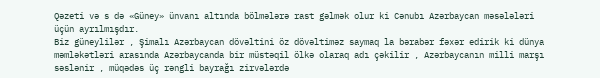Qəzeti və s də «Güney» ünvanı altında bölmələrə rast gəlmək olur ki Cənubı Azərbaycan məsələləri üçün ayrılmışdır.
Biz güneylilər , Şimalı Azərbaycan dövəltini öz dövəltiməz saymaq la bərabər fəxər edirik ki dünya məmləkətləri arasında Azərbaycanda bir müstəqil ölkə olaraq adı çəkilir , Azərbaycanın milli marşı səslənir , müqədəs üç rəngli bayrağı zirvələrdə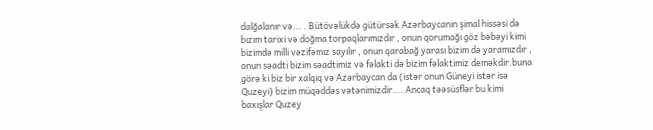dalğalanır və... . Bütövəlükdə gütürsək Azərbaycanın şimal hissəsi də bızım tarixi və doğma torpaqlarımızdır , onun qorumağı göz bəbəyi kimi bizimdə milli vəzifəmız sayılır , onun qarabağ yarası bizim də yaramızdır , onun səadti bizim səadtimiz və fəlakti də bizim fəlaktimiz deməkdir.buna görə ki biz bir xalqıq və Azərbaycan da (istər onun Güneyi istər isə Quzeyi) bizim müqəddəs vətənimizdir…. Ancaq təəsüsflər bu kimi baxışlar Quzey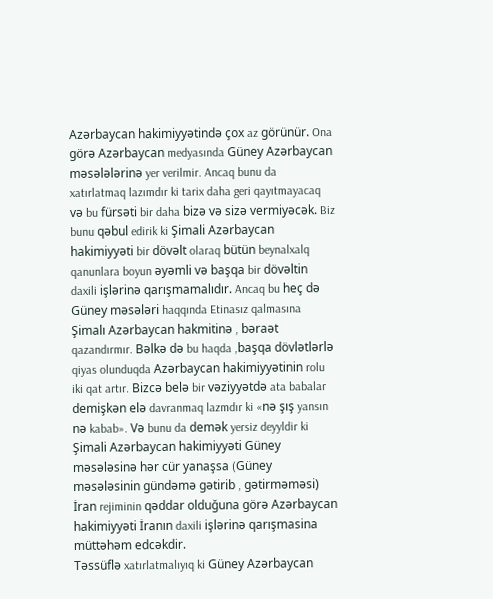Azərbaycan hakimiyyətində çox az görünür. Ona görə Azərbaycan medyasında Güney Azərbaycan məsələlərinə yer verilmir. Ancaq bunu da xatırlatmaq lazımdır ki tarix daha geri qayıtmayacaq və bu fürsəti bir daha bizə və sizə vermiyəcək. Biz bunu qəbul edirik ki Şimali Azərbaycan hakimiyyəti bir dövəlt olaraq bütün beynalxalq qanunlara boyun əyəmli və başqa bir dövəltin daxili işlərinə qarışmamalıdır. Ancaq bu heç də Güney məsələri haqqında Etinasız qalmasına Şimalı Azərbaycan hakmitinə , bəraət qazandırmır. Bəlkə də bu haqda ,başqa dövlətlərlə qiyas olunduqda Azərbaycan hakimiyyətinin rolu iki qat artır. Bizcə belə bir vəziyyətdə ata babalar demişkən elə davranmaq lazmdır ki «nə şış yansın nə kabab». Və bunu da demək yersiz deyyldir ki Şimali Azərbaycan hakimiyyəti Güney məsələsinə hər cür yanaşsa (Güney məsələsinin gündəmə gətirib , gətirməməsi) İran rejiminin qəddar olduğuna görə Azərbaycan hakimiyyəti İranın daxili işlərinə qarışmasina müttəhəm edcəkdir.
Təssüflə xatırlatmalıyıq ki Güney Azərbaycan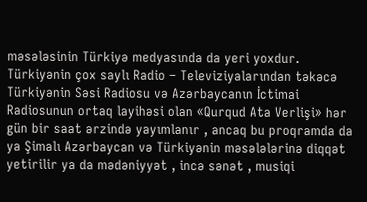məsələsinin Türkiyə medyasında da yeri yoxdur. Türkiyənin çox saylı Radio – Televiziyalarından təkəcə Türkiyənin Səsi Radiosu və Azərbaycanın İctimai Radiosunun ortaq layihəsi olan «Qurqud Ata Verlişi» hər gün bir saat ərzində yayımlanır , ancaq bu proqramda da ya Şimalı Azərbaycan və Türkiyənin məsələlərinə diqqət yetirilir ya da mədəniyyət , incə sənət , musiqi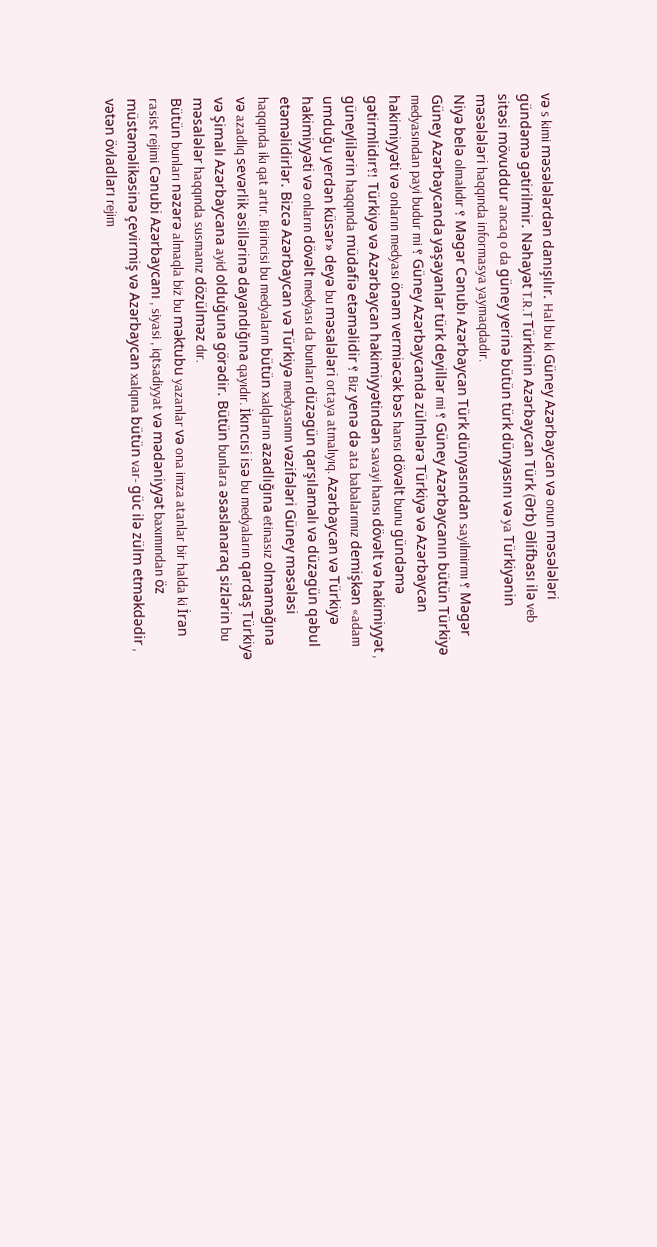və s kimi məsələlərdən danışılır. Hal bu ki Güney Azərbaycan və onun məsələləri gündəmə gətirilmir. Nəhayət T.R.T Türkinin Azərbaycan Türk (Ərb) Əlifbası ilə veb sitəsi mövuddur ancaq o da güney yerinə bütün türk dünyasını və ya Türkiyənin məsələləri haqqında informasya yaymaqdadır.
Niyə belə olmalıdır ؟ Məgər Cənubı Azərbaycan Türk dünyasından sayilmirmı ؟ Məgər Güney Azərbaycanda yaşayanlar türk deyillər mi ؟ Güney Azərbaycanın bütün Türkiyə medyasından payi budur mi ؟ Güney Azərbaycanda zülmlərə Türkiyə və Azərbaycan hakimiyyəti və onların medyası önəm vermiəcək bəs hansı dövəlt bunu gündəmə gətirmlidır؟! Türkiyə və Azərbaycan hakimiyyətindən savayi hansı dövəlt və hakimiyyət , güneylilərin haqqında müdafiə etəməlidir ؟ Biz yenə də ata babalarımız demişkən «adam umduğu yerdən küsər» deyə bu məsalələri ortaya atmalıyıq. Azərbaycan və Türkiyə hakimiyyəti və onların dövəlt medyası da bunları düzəgün qarşılamalı və düzəgün qəbul etəməlidirlər. Bizcə Azərbaycan və Türkiyə medyasının vəzifələri Güney məsələsi haqqında ikı qat artır. Birincisi bu medyaların bütün xalqların azadlığına etinasız olmamağına və azadlıq sevərlik əsillərinə dayandığına qayıdır. İkıncısi isə bu medyaların qardaş Türkiyə və Şimalı Azərbaycana ayid olduğuna görədir. Bütün bunlara əsaslanaraq sizlərin bu məsalələr haqqında susmanız dözülməz dır.
Bütün bunları nəzərə almaqla biz bu məktubu yazanlar və ona imza atanlar bir halda ki İran rasist rejimi Cənubi Azərbaycanı , siyasi , iqtsadiyyat və mədəniyyət baxımından öz müstəməlikəsinə çevirmiş və Azərbaycan xalqına bütün var- güc ilə zülm etməkdədir , vətən övladları rejim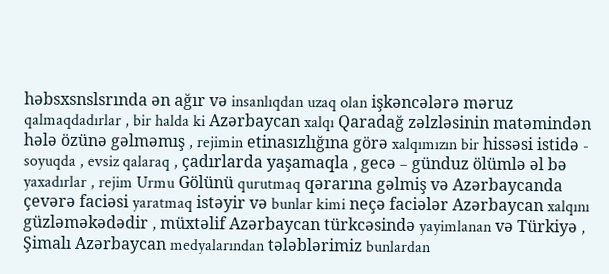həbsxsnslsrında ən ağır və insanlıqdan uzaq olan işkəncələrə məruz qalmaqdadırlar , bir halda ki Azərbaycan xalqı Qaradağ zəlzləsinin matəmindən hələ özünə gəlməmış , rejimin etinasızlığına görə xalqımızın bir hissəsi istidə - soyuqda , evsiz qalaraq , çadırlarda yaşamaqla , gecə – günduz ölümlə əl bə yaxadırlar , rejim Urmu Gölünü qurutmaq qərarına gəlmiş və Azərbaycanda çevərə faciəsi yaratmaq istəyir və bunlar kimi neçə faciələr Azərbaycan xalqını güzləməkədədir , müxtəlif Azərbaycan türkcəsində yayimlanan və Türkiyə , Şimalı Azərbaycan medyalarından tələblərimiz bunlardan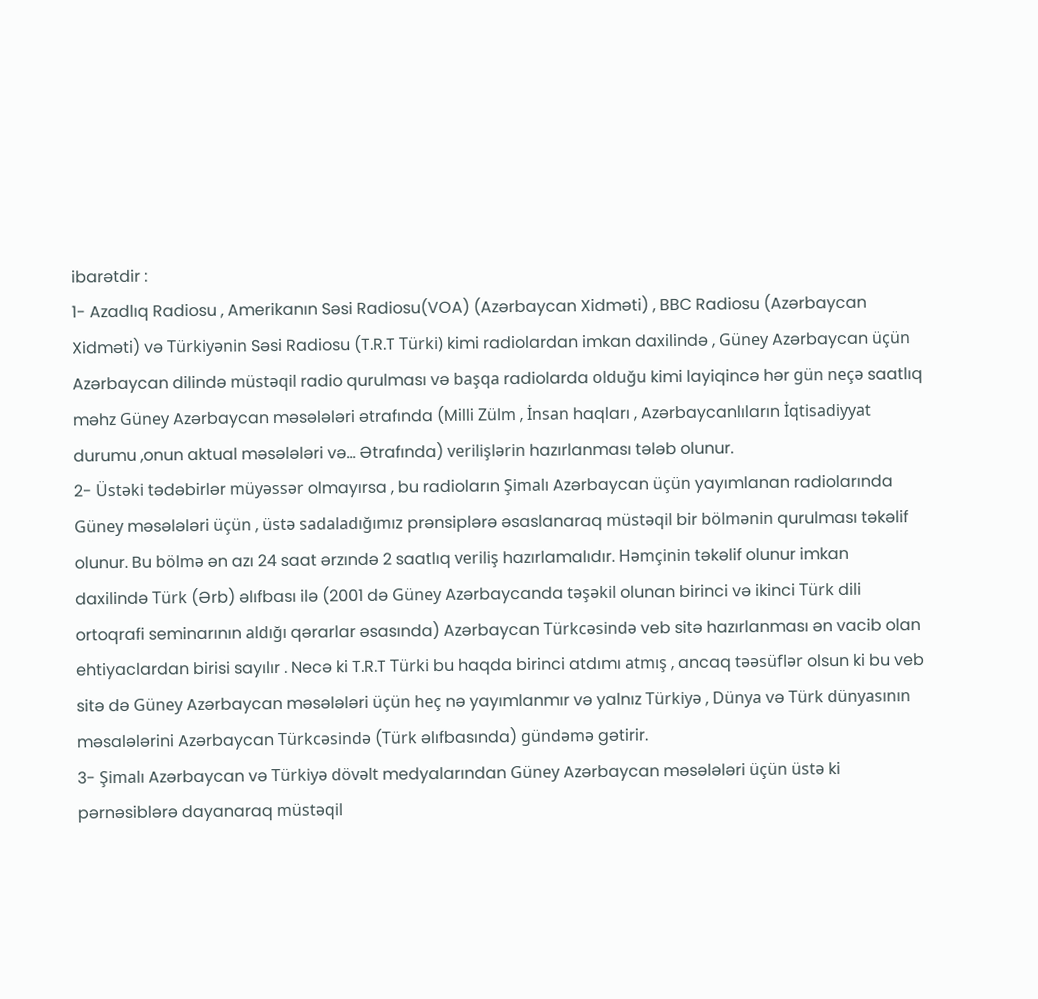ibarətdir :
1- Azadlıq Radiosu , Amerikanın Səsi Radiosu(VOA) (Azərbaycan Xidməti) , BBC Radiosu (Azərbaycan Xidməti) və Türkiyənin Səsi Radiosu (T.R.T Türki) kimi radiolardan imkan daxilində , Güney Azərbaycan üçün Azərbaycan dilində müstəqil radio qurulması və başqa radiolarda olduğu kimi layiqincə hər gün neçə saatlıq məhz Güney Azərbaycan məsələləri ətrafında (Milli Zülm , İnsan haqları , Azərbaycanlıların İqtisadiyyat durumu ,onun aktual məsələləri və... Ətrafında) verilişlərin hazırlanması tələb olunur.
2- Üstəki tədəbirlər müyəssər olmayırsa , bu radioların Şimalı Azərbaycan üçün yayımlanan radiolarında Güney məsələləri üçün , üstə sadaladığımız prənsiplərə əsaslanaraq müstəqil bir bölmənin qurulması təkəlif olunur. Bu bölmə ən azı 24 saat ərzındə 2 saatlıq veriliş hazırlamalıdır. Həmçinin təkəlif olunur imkan daxilində Türk (Ərb) əlıfbası ilə (2001 də Güney Azərbaycanda təşəkil olunan birinci və ikinci Türk dili ortoqrafi seminarının aldığı qərarlar əsasında) Azərbaycan Türkcəsində veb sitə hazırlanması ən vacib olan ehtiyaclardan birisi sayılır . Necə ki T.R.T Türki bu haqda birinci atdımı atmış , ancaq təəsüflər olsun ki bu veb sitə də Güney Azərbaycan məsələləri üçün heç nə yayımlanmır və yalnız Türkiyə , Dünya və Türk dünyasının məsalələrini Azərbaycan Türkcəsində (Türk əlıfbasında) gündəmə gətirir.
3- Şimalı Azərbaycan və Türkiyə dövəlt medyalarından Güney Azərbaycan məsələləri üçün üstə ki pərnəsiblərə dayanaraq müstəqil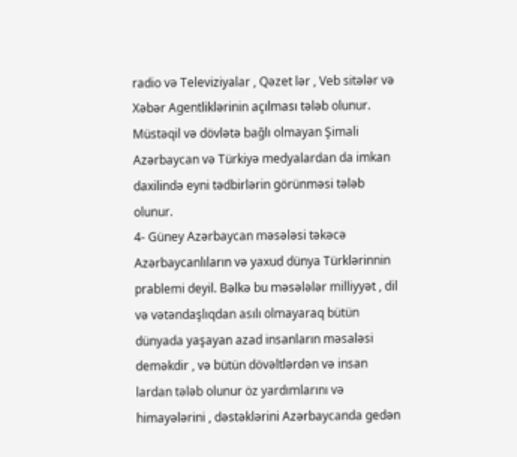radio və Televiziyalar , Qəzet lər , Veb sitələr və Xəbər Agentliklərinin açılması tələb olunur. Müstəqil və dövlətə bağlı olmayan Şimali Azərbaycan və Türkiyə medyalardan da imkan daxilində eyni tədbirlərin görünməsi tələb olunur.
4- Güney Azərbaycan məsələsi təkəcə Azərbaycanlıların və yaxud dünya Türklərinnin prablemi deyil. Bəlkə bu məsələlər milliyyət , dil və vətəndaşlıqdan asılı olmayaraq bütün dünyada yaşayan azad insanların məsaləsi deməkdir , və bütün dövəltlərdən və insan lardan tələb olunur öz yardımlarını və himayələrini , dəstəklərini Azərbaycanda gedən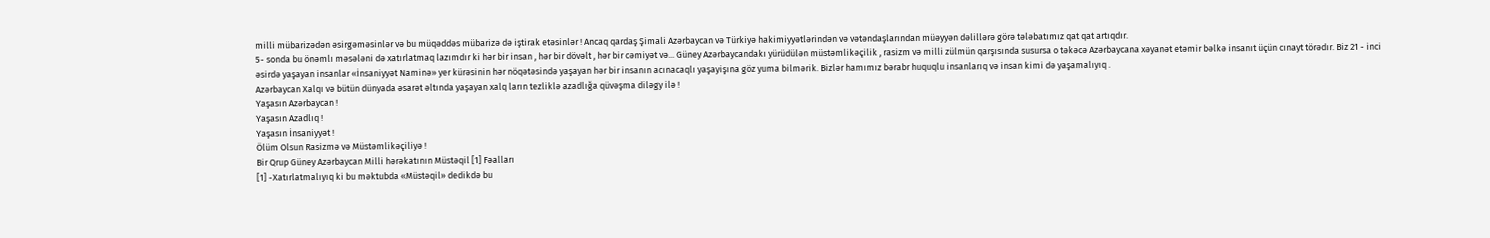milli mübarizədən əsirgəməsinlər və bu müqəddəs mübarizə də iştirak etəsinlər ! Ancaq qardaş Şimali Azərbaycan və Türkiyə hakimiyyətlərindən və vətəndaşlarından müəyyən dəlillərə görə tələbatımız qat qat artıqdır.
5- sonda bu önəmlı məsələni də xatırlatmaq lazımdır ki hər bir insan , hər bir dövəlt , hər bir cəmiyət və... Güney Azərbaycandakı yürüdülən müstəmlikəçilik , rasizm və milli zülmün qarşısında susursa o təkəcə Azərbaycana xəyanət etəmir bəlkə insanıt üçün cınayt törədır. Biz 21 - inci əsirdə yaşayan insanlar «İnsaniyyət Naminə» yer kürəsinin hər nöqətəsində yaşayan hər bir insanın acınacaqlı yaşayişına göz yuma bilmərik. Bizlər hamımız bərabr huquqlu insanlarıq və insan kimi də yaşamalıyıq .
Azərbaycan Xalqı və bütün dünyada əsarət əltında yaşayan xalq ların tezliklə azadlığa qüvəşma diləgy ilə !
Yaşasın Azərbaycan !
Yaşasın Azadlıq !
Yaşasın İnsaniyyət !
Ölüm Olsun Rasizmə və Müstəmlikəçiliyə !
Bir Qrup Güney Azərbaycan Milli hərəkatının Müstəqil [1] Fəalları
[1] -Xatırlatmalıyıq ki bu məktubda «Müstəqil» dedikdə bu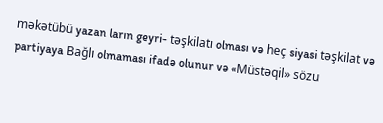məkətübü yazan ların geyri- təşkilatı olması və heç siyasi təşkilat və partiyaya Bağlı olmaması ifadə olunur və «Müstəqil» sözu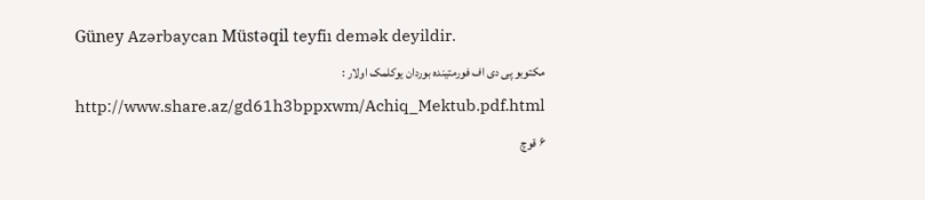Güney Azərbaycan Müstəqil teyfiı demək deyildir.
مکتوبو پی دی اف فورمتینده بوردان یوکلمک اولار :
http://www.share.az/gd61h3bppxwm/Achiq_Mektub.pdf.html
۶ قوچ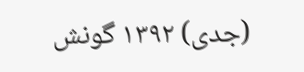(جدی) ۱۳۹۲ گونش